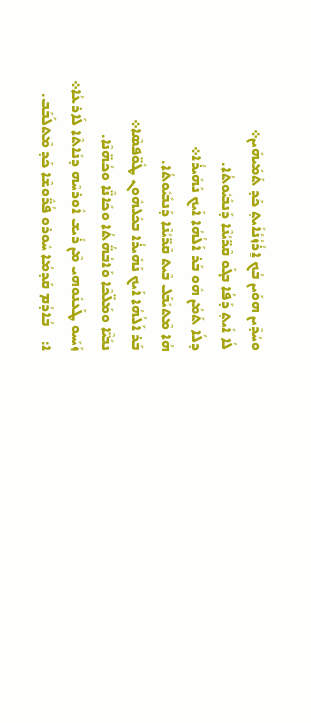ܘܚܳܕܶܝܢ ܗܘܰܝܢ ܒܳܟ ܐ̱ܪܳܙܳܢܳܐܺܝܬ̥ ܟܰܕ ܬܰܡܺܝܗܺܝܢ܀
ܠܳܐ ܐܺܝܬ̥ ܕܰܦܳܐ ܒܓܰܘ ܩܶܪ̈ܝܳܢܶܐ ܕܰܢܒܺܝܽܘܬܳܐ.
ܕܠܳܐ ܬܰܡܳܢ ܗܽܘ ܒܰܪ ܐܰܠܳܗܳܐ ܐܰܝܟ ܢܰܗܺܝܪܳܐ܀
ܗܳܐ ܡܶܬܝܰܒܰܠ ܒܶܝܬ ܩܶܪ̈ܝܳܢܶܐ ܕܰܢܒܺܝܽܘܬܳܐ.
ܒܰܪ ܐܰܠܳܗܳܐ ܐܰܝܟ ܢܰܗܺܝܪܳܐ ܒܟܽܠܗܽܘܢ ܛܽܘ̈ܦܣܶܐ܀
ܢܒܺܝ̈ܶܐ ܘܡܰܠ̈ܟܶܐ ܘܰܐܒܳܗ̈ܳܬܳܐ ܘܟܺܐܢ̈ܶܐ ܘܟܳܗ̈ܢܶܐ.
ܙܰܝܰܚܘ ܛܰܥܢܽܘܗܝ ܡܶܢ ܪܺܝܫ ܐܽܘܪܚܶܗ ܕܢܺܐܬܶܐ ܠܰܐܪܥܳܐ܀
ܐ:    ܒܳܐܕܳܡ ܩܰܕܡܳܐ ܚܽܘܪܘ ܦܳܪ̈ܽܘܫܶܐ ܟܰܕ ܡܶܬܠܰܒܰܒ.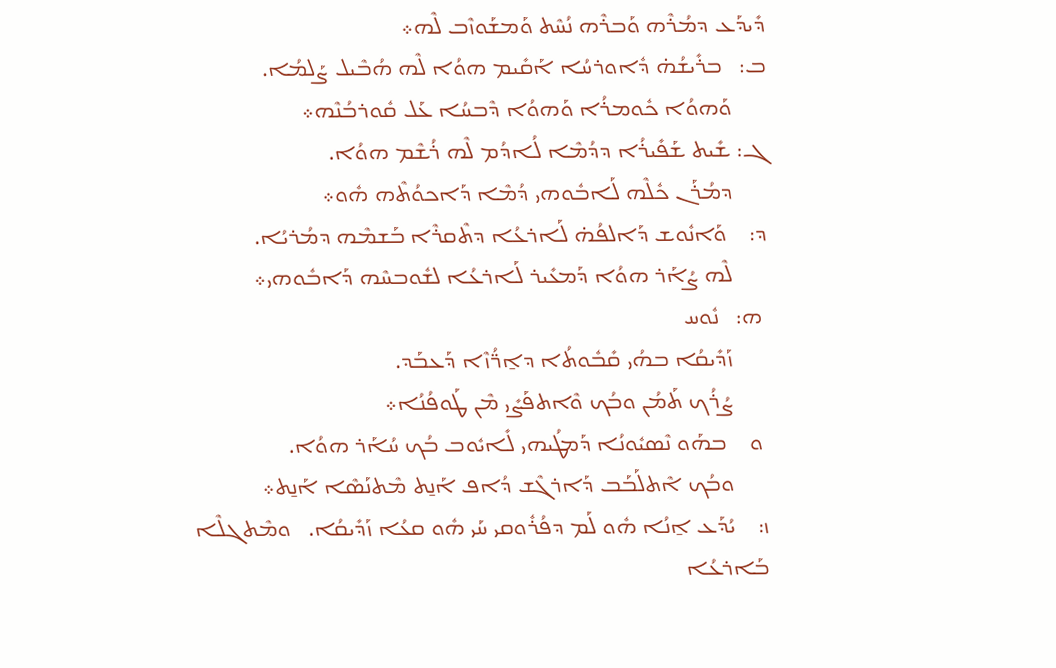ܕܺܝܕܰܥ ܕܡܳܪܶܗ ܘܰܒܪܶܗ ܢܳܚܶܬ ܘܰܡܫܰܘܙܶܒ ܠܶܗ܀
ܒ:   ܒܪܺܝܫܳܗ̇ ܕܽܐܘܪܚܳܐ ܐܰܩܺܝܡ ܗܘܳܐ ܠܶܗ ܗܳܒܶܝܠ ܨܰܠܡܳܐ.
      ܘܰܗܘܳܐ ܟܽܘܡܪܳܐ ܘܰܗܘܳܐ ܕܶܒܚܳܐ ܥܰܠ ܩܽܘܪܒܳܢܶܗ܀
ܓ: ܫܺܝܬ ܫܰܦܺܝܪܳܐ ܕܕܳܡܶܐ ܠܳܐܕܳܡ ܠܶܗ ܪܳܫܶܡ ܗܘܳܐ.
      ܕܡܳܪܰܢ ܟܽܠܶܗ ܠܰܐܒܽܘܗܝ ܕܳܡܶܐ ܕܰܐܟܘܳܬܶܗ ܗܽܘ܀
ܕ:    ܘܰܐܢܽܘܫ ܕܰܐܠܦܳܗ̇ ܠܰܐܪܥܳܐ ܕܬܶܩܪܶܐ ܒܰܫܡܶܗ ܕܡܳܪܝܳܐ.
      ܠܶܗ ܨܳܐܰܪ ܗܘܳܐ ܕܰܡܥܺܝܪ ܠܰܐܪܥܳܐ ܠܫܽܘܒܚܶܗ ܕܰܐܒܽܘܗܝ܀
 ܗ:   ܢܽܘܚ
      ܙܰܕܺܝܩܳܐ ܒܗܳܝ ܩܺܒܽܘܬܳܐ ܕܐ̱ܪ̈ܳܙܶܐ ܕܰܥܒܰܕ.
      ܨܳܪܳܟ ܬܰܡܳܢ ܘܒܳܟ ܘܶܐܬܦܰܨܺܝ ܡܶܢ ܛܰܘܦܳܢܳܐ܀
 ܘ    ܒܗܰܘ ܢܶܣܝܽܘܢܳܐ ܕܰܡܛܳܝܗܝ ܠܺܐܝܽܘܒ ܒܳܟ ܚܳܐܰܪ ܗܘܳܐ.
      ܘܒܳܟ ܐܶܬܠܰܒܰܒ ܕܰܐܪܓܶܫ ܕܳܐܦ ܐܰܢ̱ܬ ܡܶܬܢܰܣܶܐ ܐܰܢ̱ܬ܀
ܙ:    ܝܳܕܰܥ ܐ̱ܢܳܐ ܗܽܘ ܠܰܡ ܕܦܳܪܽܘܩܝ ܚܰܝ ܗܽܘ ܩܥܳܐ ܙܰܕܺܝܩܳܐ.   ܘܡܶܬܓܠܶܐ ܒܰܐܪܥܳܐ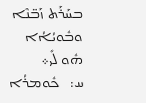ܒܚܰܪܰܬ ܙܰܒ̈ܢܶܐ ܘܒܽܘܝܳܐܳܐ ܗܽܘ ܠܺܝ܀
ܚ:   ܟܽܘܡܪܳܐ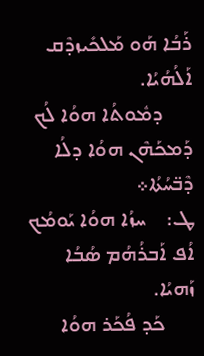ܪܰܒܳܐ ܗܰܘ ܡܰܠܟܺܝܙܕܶܩ ܐܰܠܳܗܳܝܳܐ.
      ܕܡܽܘܬܳܐ ܗܘܳܐ ܠܳܟ ܕܰܡܟܰܗܶܢ ܗܘܳܐ ܕܠܳܐ ܕܶܒ̈ܚܳܬܳܐ܀
ܛ:    ܚܙܳܐ ܗܘܳܐ ܝܰܘܡܳܟ ܐܳܦ ܐܰܒܪܳܗܳܡ ܣܳܒܳܐ ܙܰܗܝܳܐ.
      ܟܰܕ ܦܳܟܰܪ ܗܘܳܐ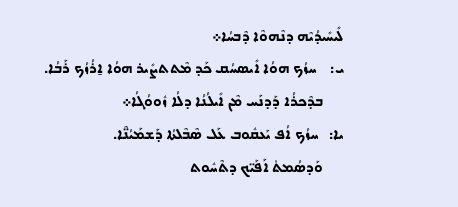ܠܺܝܚܺܝܕܳܝܶܗ ܕܢܶܗܘܶܐ ܕܶܒܚܳܐ܀
ܝ:    ܚܙܳܟ ܗܘܳܐ ܐܺܝܣܚܳܩ ܟܰܕ ܡܶܬܬܨܺܝܪ ܗܘܳܐ ܐ̱ܪܳܙܳܟ ܪܰܒܳܐ.
      ܒܕܶܟܪܳܐ ܕܰܕܢܰܚ ܡܶܢ ܐܺܝܠܳܢܳܐ ܕܠܳܐ ܙܽܘܘܳܓܳܐ܀
ܝܐ:   ܚܙܳܟ ܐܳܦ ܝܰܥܩܽܘܒ ܥܰܠ ܣܶܒܶܠܬܳܐ ܕܰܫܡܰܝܳܢ̈ܶܐ.
      ܘܰܕܣܳܡܬ̊ ܐܰܦܰܝ̈ܟ ܕܬܶܚܽܘܬ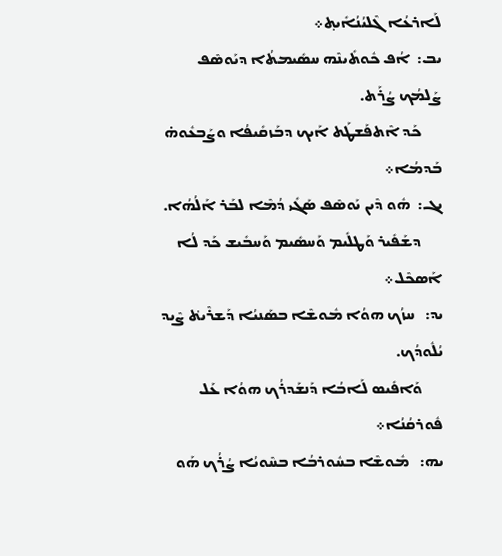ܠܰܐܪܥܳܐ ܓܶܠܝܳܢܳܐܺܝܬ̥܀
ܝܒ:  ܐܳܦ ܟܽܘܬܺܝܢܶܗ ܚܣܺܝܡܬܳܐ ܕܝܰܘܣܶܦ ܨܰܠܡܳܟ ܨܳܪܰܬ.
      ܟܰܕ ܐܶܬܦܰܫܛܰܬ ܐܰܝܟ ܕܒܰܙܩܺܝܦܳܐ ܘܨܰܒܥܽܘܗ̇ ܒܰܕܡܳܐ܀
ܝܓ:  ܗܽܘ ܕܶܝܢ ܝܰܘܣܶܦ ܣܰܓܺܝ ܕܳܡܶܐ ܠܒܰܪ ܐܰܠܳܗܳܐ.
      ܕܫܰܦܺܝܪ ܘܰܛܠܺܝܡ ܘܰܚܣܺܝܡ ܘܰܚܒܺܝܫ ܟܰܕ ܠܳܐ ܐܰܣܟܶܠ܀
ܝܕ:   ܚܙܳܟ ܗܘܳܐ ܡܽܘܫܶܐ ܒܣܰܢܝܳܐ ܕܰܫܪܶܝܬ̊ ܨܶܝܕ ܝܳܠܽܘܕܳܟ.
      ܘܰܐܦܺܝܣ ܠܰܐܒܳܐ ܕܰܢܫܰܕܪܳܟ ܗܘܳܐ ܥܰܠ ܦܽܘܪܩܳܢܳܐ܀
ܝܗ:   ܡܽܘܫܶܐ ܒܚܽܘܪܒܳܐ ܒܚܶܘܝܳܐ ܨܳܪܳܟ ܗܰܘ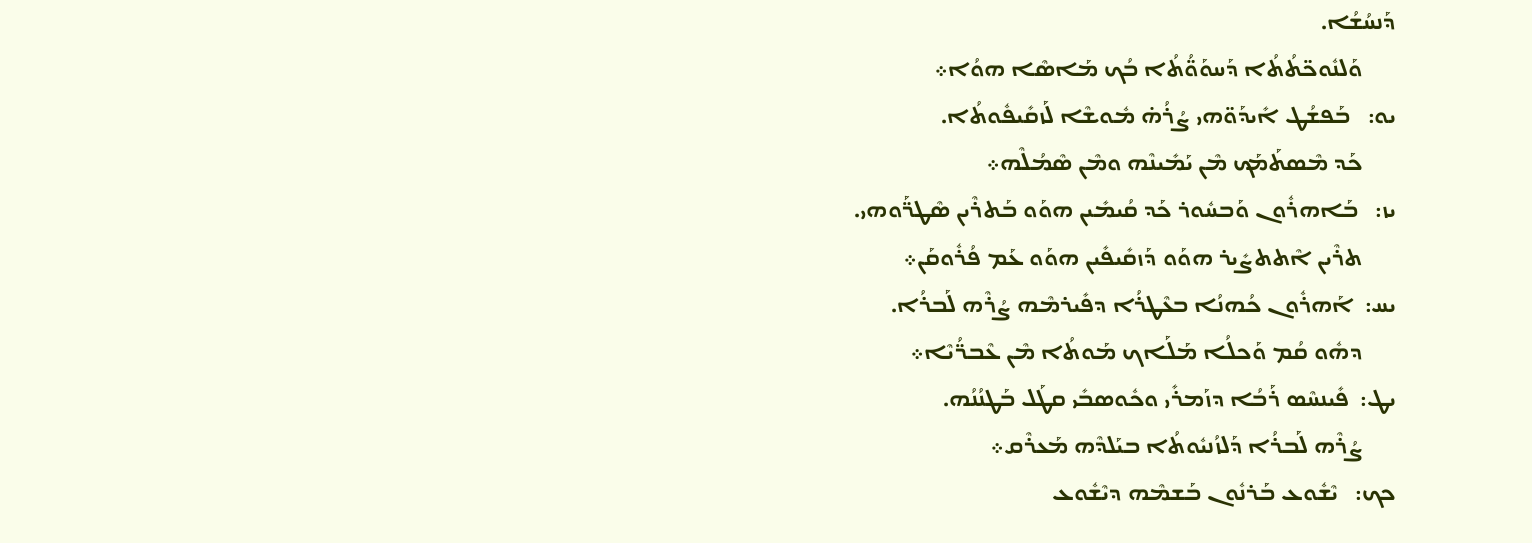ܕܰܢܚܳܫܳܐ.
      ܘܰܠܢܽܘܟ̈ܬܳܬܳܐ ܕܰܚܘܰܘ̈ܳܬܳܐ ܒܳܟ ܡܰܐܣܶܐ ܗܘܳܐ܀
ܝܘ:   ܒܰܦܫܳܛ ܐܺܝܕܰܘ̈ܗܝ ܨܳܪܳܗ̇ ܡܽܘܫܶܐ ܠܰܙܩܺܝܦܽܘܬܳܐ.
      ܟܰܕ ܡܶܣܬܰܡܰܟ ܡܶܢ ܝܰܡܺܝܢܶܗ ܘܡܶܢ ܣܶܡܳܠܶܗ܀
ܝܙ:   ܒܰܐܗܪܽܘܢ ܘܰܒܚܽܘܪ ܟܰܕ ܩܳܝܡܺܝܢ ܗܘܰܘ ܒܰܬܪܶܝܢ ܣܶܛܪ̈ܰܘܗܝ.
      ܬܪܶܝܢ ܐܶܬܬܨܺܝܪ ܗܘܰܘ ܕܰܙܩܺܝܦܺܝܢ ܗܘܰܘ ܥܰܡ ܦܳܪܽܘܩܰܢ܀
ܝܚ:  ܐܰܗܪܽܘܢ ܟܳܗܢܳܐ ܒܥܶܛܪܳܐ ܕܦܺܝܪܡܶܗ ܨܳܪܶܗ ܠܰܒܪܳܐ.
      ܕܗܽܘ ܩܳܡ ܘܰܟܠܳܐ ܡܰܠܰܐܟ ܡܰܘܬܳܐ ܡܶܢ ܥܶܒܪ̈ܳܝܶܐ܀
ܝܛ:  ܦܺܝܢܚܶܣ ܪܰܒܳܐ ܕܙܰܡܪܺܝ ܘܟܽܘܣܒܺܝ ܩܛܰܠ ܒܰܛܢܳܢܳܗ.
      ܨܳܪܶܗ ܠܰܒܪܳܐ ܕܰܠܙܳܢܝܽܘܬܳܐ ܒܝܰܠܕܶܗ ܡܰܥܪܶܩ܀
ܟܟ:   ܝܶܫܽܘܥ ܒܰܪܢܽܘܢ ܒܰܫܡܶܗ ܕܝܶܫܽܘܥ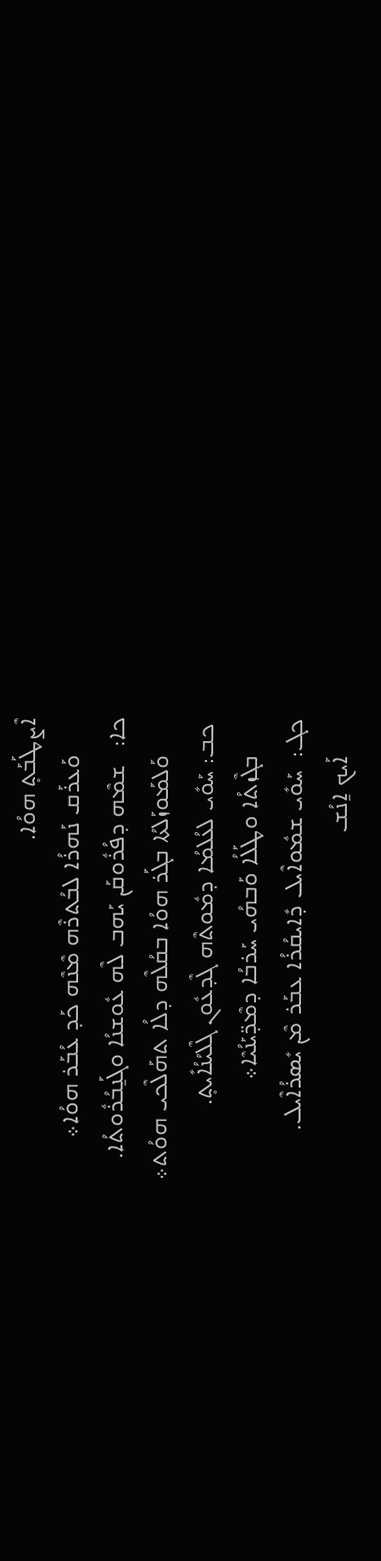ܐܶܨܛܰܒܰܬ̥ ܗܘܳܐ.
      ܘܰܥܪܰܩ ܢܰܗܪܳܐ ܠܒܳܬܪܶܗ ܡܶܢܶܗ ܟܰܕ ܥܳܒܰܪ ܗܘܳܐ܀
ܟܐ:   ܫܡܶܗ ܕܦܳܪܽܘܩܰܢ ܝܰܗܒ ܠܶܗ ܥܽܘܫܢܳܐ ܘܓܰܢ̱ܒܳܪܽܘܬܳܐ.
      ܘܰܠܡܰܘܙܰܠܬܳܐ ܒܓܰܪ ܗܘܳܐ ܒܩܳܠܶܗ ܕܠܳܐ ܬܗܰܠܶܟܝ ܗܘܳܬ܀
 ܟܒ: ܚܰܘܺܝ ܠܥܳܠܡܳܐ ܕܡܽܘܬܶܗ ܓܶܕܥܽܘܢ ܓܶܠܝܳܢܳܐܺܝܬ̥.
      ܒܓܶܙܬܳܐ ܘܛܰܠܳܐ ܘܰܒܗܳܝ ܚܰܪܒܳܐ ܕܡܶܕ̈ܝܰܢܳܝܶܐ܀
ܟܓ:  ܚܰܘܺܝ ܫܡܽܘܐܶܝܠ ܕܺܐܝܩܳܪܳܐ ܥܒܰܪ ܡܶܢ ܝܺܣܪܳܐܶܝܠ.
      ܐܰܝܟ ܐ̱ܢܳܫ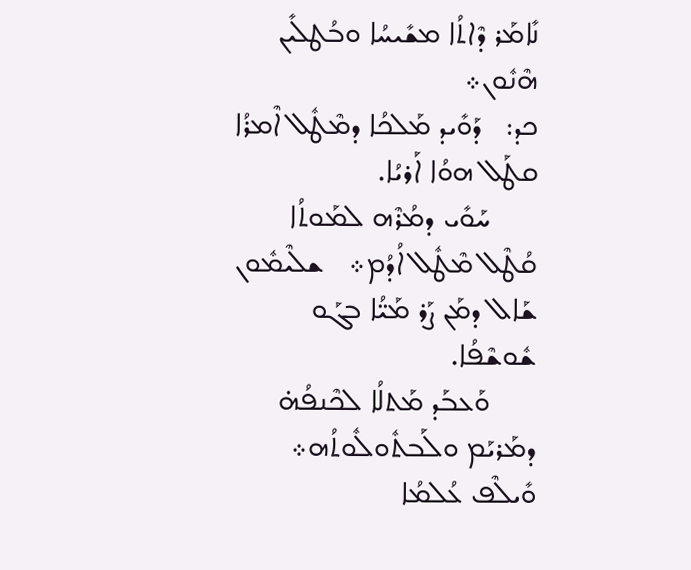ܢܺܐܡܰܪ ܕܶܐܬܳܐ ܡܫܺܝܚܳܐ ܘܒܳܛܠܺܝܢ ܗܶܢܽܘܢ܀
ܟܕ:   ܕܰܘܺܝܕ ܡܰܠܟܳܐ ܕܡܶܛܽܠ ܐܶܡܪܳܐ ܩܛܰܠ ܗܘܳܐ ܐܰܪܝܳܐ.
      ܚܰܘܺܝ ܕܡܳܪܶܗ ܠܡܰܘܬܳܐ ܩܳܛܶܠ ܡܶܛܽܠ ܐܳܕܳܡ܀   ܫܠܶܝܡܽܘܢ ܫܰܐܠ ܕܡܰܢ ܨܰܪ ܡܰܝ̈ܳܐ ܒܓܰܘ ܫܽܘܫܶܦܳܐ.
      ܘܰܥܒܰܕ ܡܰܬܠܳܐ ܠܟܶܢܦܳܗ̇ ܕܡܰܪܝܰܡ ܘܠܰܒܬܽܘܠܽܘܬܳܗ܀  ܘܺܝܠܶܦ ܥܳܠܡܳܐ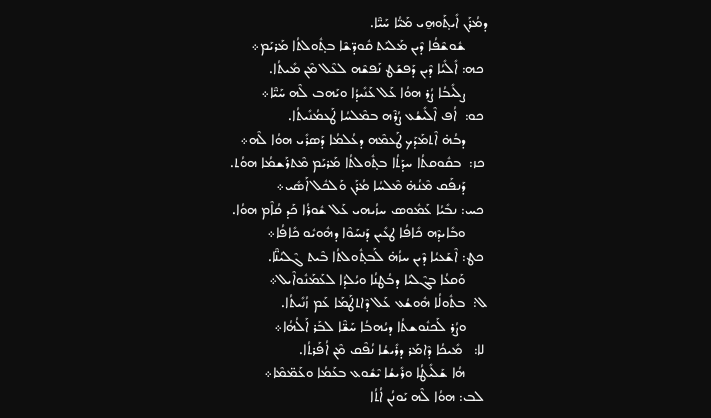ܕܡܳܪܰܢ ܐܺܝܬ̥ܰܘܗ̱ܝ ܡܰܝ̈ܳܐ ܚܰܝ̈ܶܐ.
      ܫܽܘܫܶܦܳܐ ܕܶܝܢ ܡܰܠܝܰܬ ܩܽܘܕ̈ܫܶܐ ܒܬ̥ܽܘܠܬܳܐ ܡܰܪܝܰܡ܀
 ܟܗ: ܐܺܠܺܝܳܐ ܕܶܝܢ ܕܰܦܫܰܛ ܢܰܦܫܶܗ ܠܥܶܠ ܡܶܢ ܡܺܝܬܳܐ.
      ܨܠܺܝܒܳܐ ܨܳܪ ܗܘܳܐ ܥܰܠ ܥܰܢܺܝܕܳܐ ܘܝܰܗܒ ܠܶܗ ܚܰܝ̈ܶܐ܀
 ܟܘ:  ܐܳܦ ܐܶܠܺܝܫܳܥ ܨܳܪܶܗ ܒܡܶܠܚܳܐ ܛܰܥܡܳܢܺܝܬܳܐ.
      ܕܒܳܗ̇ ܐܶܬܡܰܕܰܟ ܛܰܥܡܶܗ ܕܥܳܠܡܳܐ ܕܰܣܪܺܝ ܗܘܳܐ ܠܶܗ܀
 ܟܙ:  ܒܩܽܘܩܬܳܐ ܚܕܰܬܳܐ ܒܬ̥ܽܘܠܬܳܐ ܡܰܪܝܰܡ ܡܶܬܪܰܫܡܳܐ ܗܘܳܬ.
      ܕܰܢܦܰܩ ܡܶܢܳܗ̇ ܡܶܠܚܳܐ ܡܳܪܰܢ ܘܰܠܟܽܠ ܐܰܣܺܝ܀
 ܟܚ: ܢܒܺܝܳܐ ܥܰܡܽܘܣ ܚܙܳܝܗܝ ܥܰܠ ܫܽܘܪܳܐ ܟܰܕ ܩܳܐܶܡ ܗܘܳܐ.
      ܘܒܺܐܝܕܶܗ ܟܺܐܦܳܐ ܛܥܺܝܢ ܕܰܢܚܰܘܶܐ ܕܗܽܘܝܽܘ ܟܺܐܦܳܐ܀
 ܟܛ: ܐܶܫܰܥܝܳܐ ܕܶܝܢ ܚܙܳܗ̇ ܠܰܒܬ̥ܽܘܠܬܳܐ ܒܶܝܬ ܓܶܠܝܳܢ̈ܶܐ.
      ܘܰܩܥܳܐ ܒܓܶܠܝܳܐ ܕܒܳܛܢܳܐ ܘܝܳܠܕܳܐ ܠܥܰܡܰܢܽܘܐܶܝܠ܀
ܠ:  ܒܬܽܘܠܳܐ ܗܽܘܫܳܥ ܥܰܠ ܕܶܐܬܛܰܡܰܐ ܥܰܡ ܙܳܢܺܝܬܳܐ.
      ܘܨܳܪ ܠܰܟܢܽܘܫܬܳܐ ܕܝܳܗܒܳܐ ܚܰܫ̈ܶܐ ܠܒܰܪ ܐܰܠܳܗܳܐ܀
 ܠܐ:   ܡܺܝܟܳܐ ܕܶܐܡܰܪ ܕܪܺܝܫܳܐ ܢܳܦܶܩ ܡܶܢ ܐܳܦܰܪܬܳܐ.
      ܗܳܐ ܫܰܠܺܝܛܳܐ ܘܪܺܝܫܳܐ ܝܶܫܽܘܥ ܒܥܰܡܳܐ ܘܥܰܡ̈ܡܶܐ܀
 ܠܒ: ܗܘܳܐ ܠܶܗ ܝܰܘܢܳܢ ܐܳܬܳܐ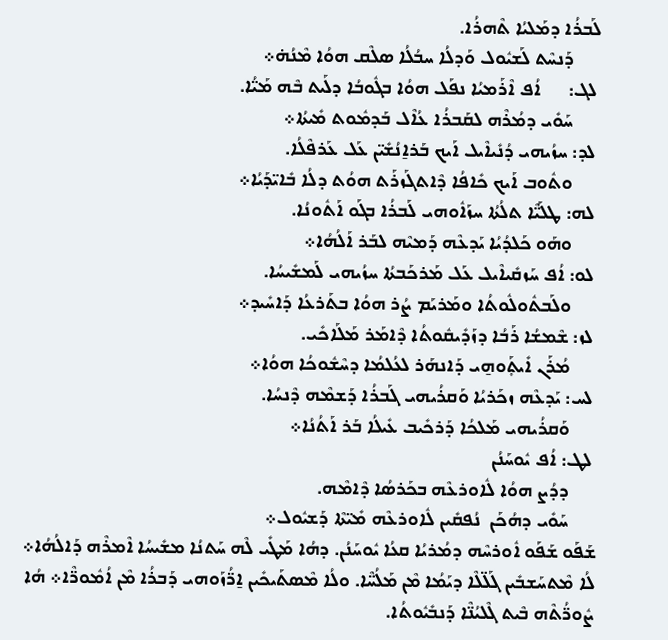ܠܰܒܪܳܐ ܕܡܰܠܝܳܐ ܬܶܗܪܳܐ.
      ܕܰܢܚܶܬ ܠܰܫܝܽܘܠ ܘܰܕܠܳܐ ܚܒܳܠܳܐ ܣܠܶܩ ܗܘܳܐ ܡܶܢܳܗ̇܀
 ܠܓ:      ܐܳܦ ܐܶܪܰܡܝܳܐ ܢܦܰܠ ܗܘܳܐ ܒܓܽܘܒܳܐ ܕܠܰܝܬ ܒܶܗ ܡܰܝ̈ܳܐ.
      ܚܰܘܺܝ ܕܡܳܪܶܗ ܠܩܰܒܪܳܐ ܥܳܐܶܠ ܒܰܕܡܽܘܬ ܡܺܝܬܳܐ܀
 ܠܕ: ܚܙܳܝܗܝ ܕܳܢܺܝܐܶܝܠ ܐܰܝܟ ܒܰܪܐ̱ܢܳܫܺܝ̈ܢ ܥܰܠ ܥܰܪܦܶܠܳܐ.
      ܘܬܽܘܒ ܐܰܝܟ ܟܺܐܦܳܐ ܕܶܐܬܓܰܙܪܰܬ ܗܘܳܬ ܕܠܳܐ ܒܺܐܝ̈ܕܰܝܳܐ܀
 ܠܗ: ܛܠܰܝ̈ܶܐ ܬܠܳܬܳܐ ܚܙܰܐܽܘܗܝ ܠܰܒܪܳܐ ܒܓܰܘ ܐܰܬܽܘܢܳܐ.
      ܘܗܰܘ ܟܰܠܕܳܝܳܐ ܝܰܕܥܶܗ ܕܰܡܝܶܗ ܠܒܰܪ ܐܰܠܳܗܳܐ܀
 ܠܘ: ܐܳܦ ܚܰܙܩܺܝܐܶܝܠ ܥܰܠ ܡܰܪܟܰܒܬܳܐ ܚܙܳܝܗܝ ܠܰܡܫܺܝܚܳܐ.
      ܘܠܰܒܬܽܘܠܽܘܬܳܐ ܘܡܰܪܝܰܡ ܨܳܪ ܗܘܳܐ ܒܬܰܪܥܳܐ ܕܰܐܚܺܝܕ܀
 ܠܙ: ܫܶܡܫܳܐ ܪܰܒܳܐ ܕܙܰܕܺܝܩܽܘܬܳܐ ܕܶܐܡܰܪ ܡܰܠܰܐܟܺܝ.
      ܡܳܪܰܢ ܐܺܝܬ̥ܰܘܗ̱ܝ ܕܰܐܢܗܰܪ ܠܥܳܠܡܳܐ ܕܚܶܫܽܘܟܳܐ ܗܘܳܐ܀
 ܠܚ: ܝܰܕܥܶܗ ܙܟܰܪܝܳܐ ܘܰܩܪܳܝܗܝ ܓܰܒܪܳܐ ܕܰܫܡܶܗ ܕܶܢܚܳܐ.
      ܘܰܩܪܳܝܗܝ ܡܰܠܟܳܐ ܕܰܪܟܺܝܒ ܥܺܝܠܳܐ ܒܰܪ ܐܰܬܳܢܳܐ܀
 ܠܛ: ܐܳܦ ܝܽܘܚܰܢܳܢ
      ܕܕܳܨ ܗܘܳܐ ܠܽܐܘܪܥܶܗ ܒܟܰܪܣܳܐ ܕܶܐܡܶܗ.
      ܚܰܘܺܝ ܕܗܳܟܰܢ  ܢܳܦܩܺܝܢ ܠܽܐܘܪܥܶܗ ܡܺܝ̈ܬܶܐ ܕܰܫܝܽܘܠ܀
ܫܰܦܰܘ ܫܰܦܰܘ ܐܽܘܪܚܶܗ ܕܡܳܪܝܳܐ ܩܥܳܐ ܝܽܘܚܰܢܳܢ. ܕܗܳܐ ܡܰܛܺܝ ܠܶܗ ܚܰܬܢܳܐ ܡܫܺܝܚܳܐ ܐܶܡܪܶܗ ܕܰܐܠܳܗܳܐ܀ ܠܳܐ ܡܶܬܚܰܫܒܺܝܢ ܓܰܠ̈ܠܶܐ ܕܝܰܡܳܐ ܡܶܢ ܡܰܠܳܚ̈ܶܐ. ܘܠܳܐ ܡܶܣܬܰܝܟܺܝܢ ܐ̱ܪ̈ܳܙܰܘܗܝ ܕܰܒܪܳܐ ܡܶܢ ܐܳܡܽܘܪ̈ܶܐ܀ ܗܳܐ ܨܽܘܪ̈ܳܬܶܗ ܒܶܝܬ ܓܶܠܝܳܢ̈ܶܐ ܕܰܢܒܺܝܽܘܬܳܐ.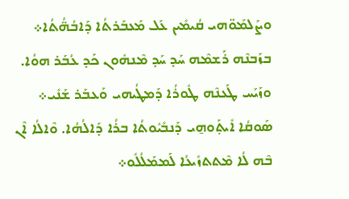ܘܨܰܠܡܰܘ̈ܗܝ ܩܳܝܡܺܝܢ ܥܰܠ ܡܰܥܒܰܪܬܳܐ ܕܰܐܒܳܗ̈ܳܬܳܐ܀ ܒܙܰܒܢܶܗ ܪܰܫܡܶܗ ܚܰܕ ܚܰܕ ܡܶܢܗܽܘܢ ܟܰܕ ܥܳܒܰܪ ܗܘܳܐ. ܘܙܰܝܰܚ ܛܰܥܢܶܗ ܛܽܘܪܳܐ ܕܰܡܛܳܝܗܝ ܘܰܥܒܰܪ ܫܰܢܺܝ܀ ܣܰܘܩܳܐ ܐܺܝܬ̥ܰܘܗ̱ܝ ܕܰܢܒܺܝܽܘܬܳܐ ܒܪܳܐ ܕܰܐܠܳܗܳܐ. ܘܶܐܠܳܐ ܐܶܢ ܒܶܗ ܠܳܐ ܡܶܬܬܙܺܝܥܳܐ ܠܰܡܡܰܠܳܠܽܘ܀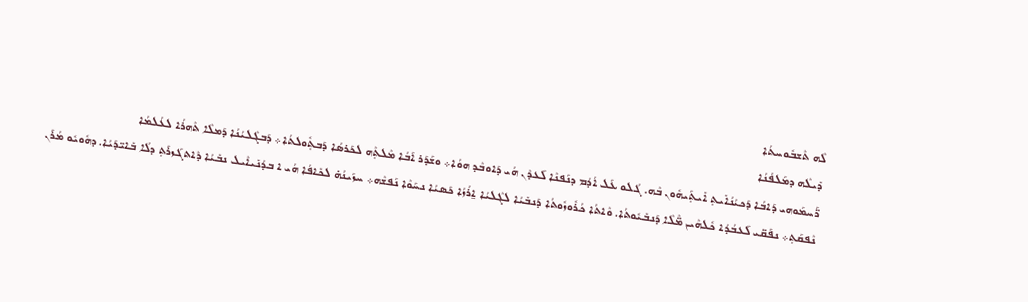ܠܶܗ ܬܶܫܒܽܘܚܬܳܐ
ܕܺܝܠܶܗ ܕܡܰܠܦܳܢܳܐ
ܪ̈ܰܚܡܰܘܗܝ ܕܰܐܒܳܐ ܕܰܟܝܳܢܳܐܺܝܬ̥ ܐܺܝܬ̥ܰܝܗܽܘܢ ܒܶܗ. ܓܳܠܘ ܥܰܠ ܐܳܕܳܡ ܕܢܰܦܢܶܐ ܠܰܥܕܶܢ ܗܳܝ ܕܰܐܘܒܶܕ ܗܘܳܐ܀ ܘܫܰܕܰܪ ܐܰܒܳܐ ܡܶܠܬ̥ܶܗ ܠܟܰܪܣܳܐ ܕܰܒܬ̥ܽܘܠܬܳܐ܀ ܕܰܒܓܶܠܝܳܢܳܐ ܕܰܡܠܶܐ ܬܶܗܪܳܐ ܠܥܳܠܡܳܐ
ܢܶܦܩܰܬ̥܀ ܢܦܰܩ̈ܝ ܠܰܥܒܳܕܳܐ ܟܽܠܗܶܝܢ ܡ̈ܶܠܶܐ ܕܰܢܒܺܝܽܘܬܳܐ. ܘܶܐܬܳܐ ܟܳܪܽܘܙܽܘܬܳܐ ܕܰܢܒܺܝܳܐ ܠܓܶܠܝܳܐ ܐ̱ܪܳܙܳܐ ܟܰܣܝܳܐ ܢܚܰܘܶܐ ܢܰܦܫܶܗ܀ ܚܙܰܝܢܳܗ̇ ܠܟܺܐܦܳܐ ܗܳܝ ܐ ܒܕܳܢܺܝܐܶܝܠ ܢܒܺܝܳܐ ܕܶܐܬܓܰܙܪܰܬ̥ ܕܠܳܐ ܒܺܐܝ̈ܕܰܝܳܐ. ܕܗܽܘܝܽܘ ܡܳܪܰܢ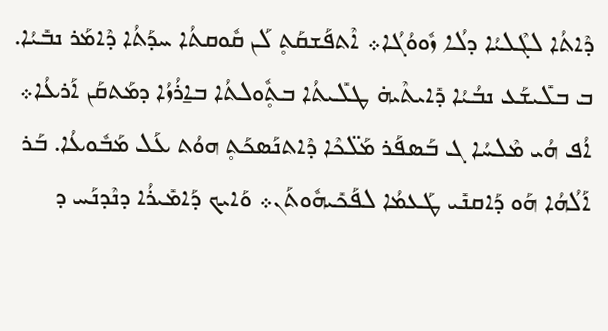ܕܶܐܬܳܐ ܠܓܶܠܝܳܐ ܕܠܳܐ ܙܽܘܘܳܓܳܐ܀ ܐܶܬܦܰܫܩܰܬ̥ ܠܰܢ ܩܽܘܩܬܳܐ ܚܕܰܬܳܐ ܕܶܐܡܰܪ ܢܒܺܝܳܐ. ܒ ܒܠܺܝܫܰܥ ܢܒܳܝܳܐ ܕܺܐܝܬܶܝܗ̇ ܛܠܺܝܬܳܐ ܒܬ̥ܽܘܠܬܳܐ ܒܐ̱ܪܳܙܳܐ ܕܡܰܬܩܰܢ ܐܰܪܥܳܐ܀ ܐܳܦ ܗܳܝ ܡܶܠܚܳܐ ܓ ܒܰܣܦܰܪ ܡܰܠ̈ܟܶܐ ܕܶܐܬܢܰܣܟܰܬ̥ ܗܘܳܬ ܥܰܠ ܡܰܒܽܘܥܳܐ. ܒܰܪ ܐܰܠܳܗܳܐ ܗܰܘ ܕܰܐܩܢܺܝ ܛܰܥܡܳܐ ܠܦܰܟܺܝܗܽܘܬܰܢ܀ ܘܰܐܝܟ ܕܰܐܡܺܝܪܳܐ ܕܢܶܕܢܰܚ ܕ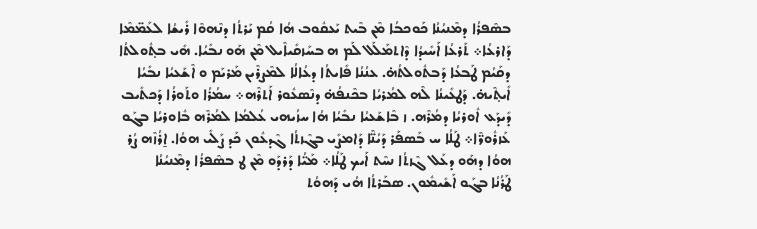ܒܣܶܦܪܳܐ ܕܡܶܢܝܳܢܳܐ ܟܰܘܟܒܳܐ ܡܶܢ ܒܶܝܬ ܝܰܥܩܽܘܒ ܗܳܐ ܩܳܡ ܝܰܪܬܳܐ ܕܢܶܗܘܶܐ ܪܺܝܫܳܐ ܠܥܰܡ̈ܡܶܐ ܕܰܐܪܥܳܐ܀ ܬܰܪܥܳܐ ܐܰܚܺܝܕܳܐ ܕܶܐܬܡܰܠܰܠ ܠܰܡ ܗ ܒܚܰܙܩܺܝܐܶܝܠ ܡܶܢ ܗܰܘ ܢܒܺܝܳܐ. ܗܺܝ ܒܬ̥ܽܘܠܬܳܐ ܕܩܰܝܳܡ ܛܰܒܥܳܐ ܕܰܒܬܽܘܠܬܳܗ̇. ܥܢܳܢܳܐ ܦܺܐܝܬܳܐ ܕܥܳܐܠܳܐ ܠܡܶܨܪܶܝܢ ܡܰܪܝܰܡ ܘ ܐܶܫܰܥܝܳܐ ܢܒܺܝܳܐ ܐܺܝܬ̥ܶܝܗ̇. ܕܰܛܥܺܝܢܳܐ ܠܶܗ ܠܡܳܪܝܳܐ ܒܟܶܢܦܳܗ̇ ܕܢܶܣܥܽܘܪ ܐܰܬܪܶܗ܀ ܚܡܳܪܳܐ ܘܬܰܘܪܳܐ ܕܰܟܬܺܝܒ ܕܺܝܕܰܥ ܐܽܘܪܝܳܐ ܕܡܳܪܶܗ. ܙ ܒܶܐܫܰܥܝܳܐ ܢܒܺܝܳܐ ܗܳܐ ܚܙܳܝܗܝ ܥܳܠܡܳܐ ܠܡܳܪܶܗ ܒܽܐܘܪܝܳܐ ܒܓܰܘ ܥܰܙܪܽܘܪ̈ܶܐ܀ ܛܰܠܳܐ ܚ ܒܰܣܦܰܪ ܕܰܝܳܢ̈ܶܐ ܕܰܐܡܨܺܝ ܒܓܶܙܬܳܐ ܓܶܕܥܽܘܢ ܟܰܕ ܨܰܠܺܝ ܗܘܳܐ. ܐ̱ܪܳܙܶܗ ܨܳܪ ܗܘܳܐ ܕܗܰܘ ܕܥܰܠ ܓܶܙܬܳܐ ܢܚܶܬ ܐܰܝܟ ܛܰܠܳܐ܀ ܡܰܝ̈ܳܐ ܕܰܪܕܰܘ ܡܶܢ ܛ ܒܣܶܦܪܳܐ ܕܡܶܢܝܳܢܳܐ
ܛܰܪܳܢܳܐ ܒܓܰܘ ܐܰܫܺܝܡܽܘܢ. ܣܒܰܪܬܳܐ ܗܳܝ ܕܰܗܘܳܬ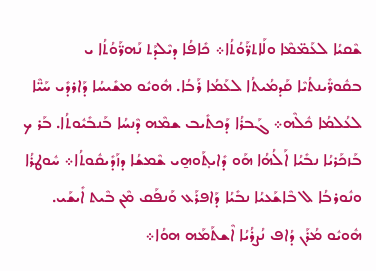ܫܶܩܝܳܐ ܠܥܰܡ̈ܡܶܐ ܘܠܰܐܬܪ̈ܰܘܳܬܳܐ܀ ܟܺܐܦܳܐ ܕܝܶܠܕܰܬ ܢܰܗܪ̈ܰܘܳܬܳܐ ܝ ܒܩܽܘܪ̈ܺܝܢܬܳܝܶܐ ܩܰܕܡܳܝܬܳܐ ܠܥܰܡܳܐ ܪܰܒܳܐ. ܗܽܘܝܽܘ ܡܫܺܝܚܳܐ ܕܰܐܪܕܺܝ ܚܰܝ̈ܶܐ ܠܥܳܠܡܳܐ ܟܽܠܶܗ܀ ܓܰܒܪܳܐ ܕܰܟܬܺܝܒ ܫܡܶܗ ܕܶܢܚܳܐ ܒܰܢܒܺܝܽܘܬܳܐ. ܒܰܪ ܟ ܒܰܙܟܰܪܝܳܐ ܢܒܺܝܳܐ ܐܰܠܳܗܳܐ ܗܰܘ ܕܺܐܝܬ̥ܰܘܗ̱ܝ ܫܶܡܫܳܐ ܕܙܰܕܺܝܩܽܘܬܳܐ܀ ܚܽܘܛܪܳܐ ܘܢܽܘܪܒܳܐ ܠ ܒܶܐܫܰܥܝܳܐ ܢܒܺܝܳܐ ܕܰܐܦܪܰܥ ܘܰܢܦܰܩ ܡܶܢ ܒܶܝܬ ܐܺܝܫܰܝ. ܗܽܘܝܽܘ ܡܳܪܰܢ ܕܳܐܦ ܢܳܨܪܳܝܳܐ ܐܶܫܬܰܡܰܗ ܗܘܳܐ܀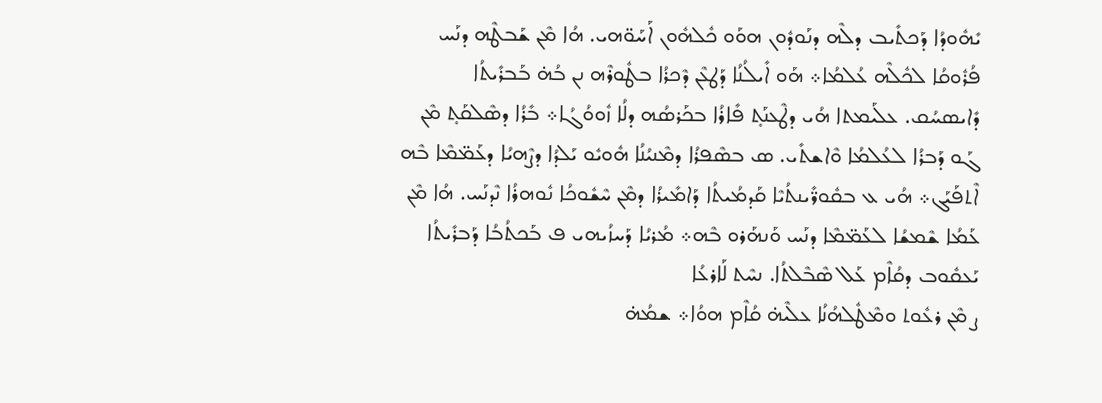ܝܺܗܽܘܕܳܐ ܕܰܟܬܺܝܒ ܕܠܶܗ ܕܢܰܘܕܽܘܢ ܗܘܰܘ ܟܽܠܗܽܘܢ ܐܰܚܰܘ̈ܗܝ. ܗܳܐ ܡܶܢ ܫܰܒܛܶܗ ܕܢܰܚ ܦܳܪܽܘܩܳܐ ܠܟܽܠܶܗ ܥܳܠܡܳܐ܀ ܗܰܘ ܐܺܝܠܳܢܳܐ ܕܰܛܥܶܢ ܕܶܟܪܳܐ ܒܛܽܘܪܶܗ ܢܢ ܒܳܗ̇ ܒܰܒܪܺܝܬܳܐ ܕܺܐܝܣܚܳܩ. ܥܠܰܝܡܬܐ ܗܳܝ ܕܛܶܥܢܰܬ̥ ܦܺܐܪܳܐ ܒܟܰܪܣܳܗ ܕܠܳܐ ܙܽܘܘܳܓܳܐ܀ ܒܺܪܳܐ ܕܣܶܠܩܰܬ̥ ܡܶܢ ܓܰܘ ܕܰܒܪܳܐ ܠܥܳܠܡܳܐ ܘܶܐܫܬܺܝ. ܣ ܒܣܶܦܪܳܐ ܕܡܶܢܝܳܢܳܐ ܗܽܘܝܽܘ ܝܰܠܕܳܐ ܕܨܶܗܝܳܐ ܕܥܰܡ̈ܡܶܐ ܒܶܗ ܐܶܬܦܰܝܰܓ܀ ܗܳܝ ܥ ܒܩܽܘܪ̈ܺܝܢܬܳܝܶܐ ܩܰܕܡܳܝܬܳܐ ܕܰܐܡܺܝܪܳܐ ܕܡܶܢ ܚܶܫܽܘܟܳܐ ܢܽܘܗܪܳܐ ܢܶܕܢܰܚ. ܗܳܐ ܡܶܢ ܥܰܡܳܐ ܫܶܡܫܳܐ ܠܥܰܡ̈ܡܶܐ ܕܢܰܚ ܘܰܢܗܰܪܘ ܒܶܗ܀ ܡܳܪܝܳܐ ܕܰܚܙܳܝܗܝ ܦ ܒܰܟܬܳܒܳܐ ܕܰܒܪܺܝܬܳܐ ܝܰܥܩܽܘܒ ܕܩܳܐܶܡ ܥܰܠ ܣܶܒܶܠܬܳܐ. ܢܚܶܬ ܠܰܐܪܥܳܐ
ܨ ܡܶܢ ܪܥܽܘܬ ܘܡܶܛܽܠܗܳܢܳܐ ܥܠܶܝܗ̇ ܩܳܐܶܡ ܗܘܳܐ܀ ܫܡܳܗ̇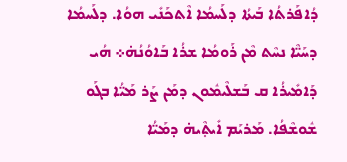ܕܳܐܦܰܪܬܳܐ ܒܰܝܬܳܐ ܕܠܰܚܡܳܐ ܐܶܬܟܰܢܺܝ ܗܘܳܐ. ܕܠܰܚܡܳܐ ܕܚܰܝ̈ܶܐ ܢܚܶܬ ܡܶܢ ܪܰܘܡܳܐ ܫܪܳܐ ܒܰܐܘܳܢܳܗ̇܀ ܗܳܝ ܕܰܐܡܺܝܪܳܐ ܩ ܒܰܫܠܶܝܡܽܘܢ ܕܡܰܢ ܨܰܪ ܡܰܝ̈ܳܐ ܒܓܰܘ ܫܽܘܫܶܦܳܐ. ܡܰܪܝܰܡ ܐܺܝܬ̥ܶܝܗ̇ ܕܡܰܝ̈ܳܐ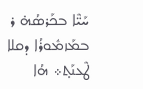ܚܰܝ̈ܶܐ ܒܟܰܪܣܳܗ̇ ܪ ܒܡܰܙܡܽܘܪܳܐ ܕܩܠܐ ܛܶܥܢܰܬ̥܀ ܗܳܐ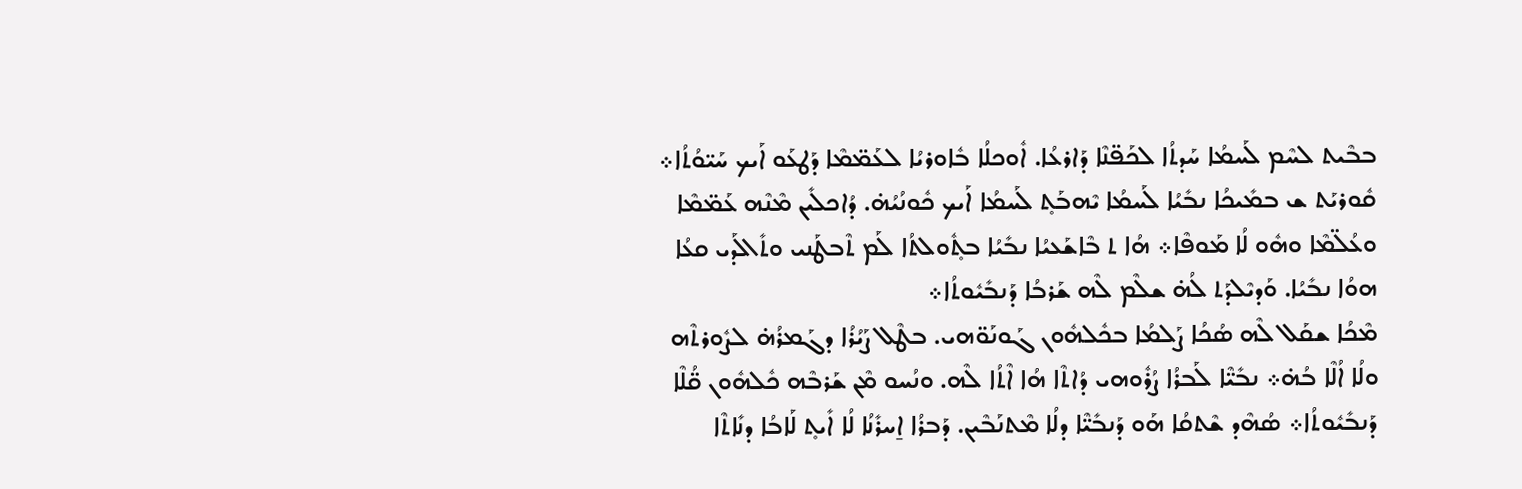ܒܒܶܝܬ ܠܚܶܡ ܠܰܚܡܳܐ ܚܰܕܬܳܐ ܠܟܰܦ̈ܢܶܐ ܕܰܐܪܥܳܐ. ܐܽܘܟܠܳܐ ܒܽܐܘܪܝܳܐ ܠܥܰܡ̈ܡܶܐ ܕܰܛܥܰܘ ܐܰܝܟ ܚܰܝ̈ܘܳܬܳܐ܀ ܩܽܘܪܝܰܬ ܫ ܒܡܺܝܟܳܐ ܢܒܺܝܳܐ ܠܰܚܡܳܐ ܝܶܗܒܰܬ̥ ܠܰܚܡܳܐ ܐܰܝܟ ܟܽܘܢܳܝܳܗ̇. ܕܳܐܟܠܺܝܢ ܡܶܢܶܗ ܥܰܡ̈ܡܶܐ ܘܥܳܠ̈ܡܶܐ ܘܗܽܘ ܠܳܐ ܡܰܘܦܶܐ܀ ܗܳܐ ܬ ܒܶܐܫܰܥܝܳܐ ܢܒܺܝܳܐ ܒܬ̥ܽܘܠܬܳܐ ܠܰܡ ܬܶܒܛܰܢܝ ܘܬܺܐܠܰܕܝ ܩܥܳܐ ܗܘܳܐ ܢܒܺܝܳܐ. ܘܰܕܝܶܠܕܰܬ ܠܳܗ̇ ܫܠܶܡ ܠܶܗ ܫܰܪܒܳܐ ܕܰܢܒܺܝܽܘܬܳܐ܀
ܡܶܟܳܐ ܫܩܰܠ ܠܶܗ ܣܳܟܳܐ ܨܰܠܡܳܐ ܒܟܽܠܗܽܘܢ ܓܰܘܢܰܘ̈ܗܝ. ܒܛܶܠ ܨܰܝܳܪܳܐ ܕܓܰܡܪܳܗ̇ ܠܨܽܘܪܬܶܗ ܘܠܳܐ ܐܳܠܶܐ ܒܳܗ̇܀ ܢܒܺܝ̈ܶܐ ܠܰܒܪܳܐ ܨܳܪܽܘܗܝ ܕܳܐܬܶܐ ܗܳܐ ܐܶܬܳܐ ܠܶܗ. ܘܢܳܚܘ ܡܶܢ ܫܰܪܒܶܗ ܟܽܠܗܽܘܢ ܩ̈ܳܠܶܐ ܕܰܢܒܺܝܽܘܬܳܐ܀ ܣܳܗܶܕ ܫܶܬܩܳܐ ܗܰܘ ܕܰܢܒܺܝ̈ܶܐ ܕܠܳܐ ܡܶܬܢܰܒܶܝܢ. ܕܰܒܪܳܐ ܐ̱ܚܪܺܢܳܐ ܠܳܐ ܐܺܝܬ̥ ܠܰܐܒܳܐ ܕܢܺܐܬܶܐ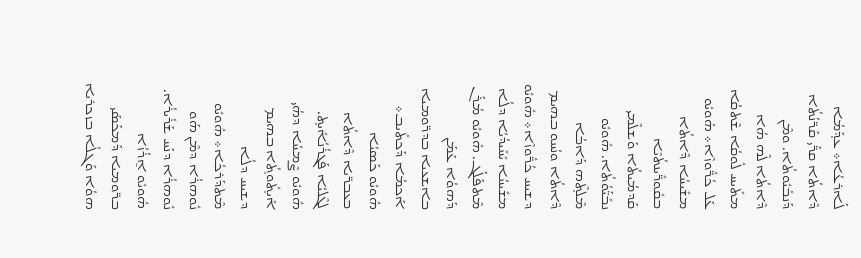ܠܰܐܪܥܳܐ܀ ܥܕ̥ܰܡܳܐ ܕܶܐܬܳܐ ܩܪ̈ܰܝ ܩܰܪ̈ܢܳܬܳܐ ܕܰܢܒܺܝܽܘܬܳܐ. ܘܡܶܢ ܕܶܐܬܳܐ ܠܶܗ ܗܳܐ ܡܬܺܝܚ ܠܽܘܩܳܐ ܫܶܬܩܳܐ ܥܰܠ ܟܳܪ̈ܽܘܙܶܐ܀ ܗܽܘܝܽܘ ܡܫܺܝܚܳܐ ܕܶܐܬܳܐ
ܒܩܽܘܪ̈ܺܝܢܬܳܝܶܐ ܩܰܕܡܳܝܬܳܐ ܘܰܫܠܶܡܝ ܢܒܺܝ̈ܰܘܳܬܳܐ. ܗܽܘܝܽܘ ܡܶܠܬ̥ܶܗ ܕܰܐܒܳܐ ܕܶܐܬܳܐ ܘܢܳܚܘ ܒܗܝܡ ܕܫܝܚ ܟܳܪ̈ܽܘܙܶܐ܀ ܗܽܘܝܽܘ ܡܫܺܝܚܳܐ ܝܺܚܺܝܕܳܝܳܐ ܕܠܳܐ ܡܶܬܦܰܠܰܓ. ܗܽܘܝܽܘ ܡܳܪܰܢ ܕܰܗܘܳܐ ܥܰܡܰܢ ܒܐܫܥܝܐ ܒܕܪ̈ܘܡܝܐ ܐܰܟܡܳܐ ܕܰܟܬܺܝܒ܀ ܗܽܘܝܽܘ ܟܰܣܝܳܐ ܒܥܒܪ̈ܝܐ ܕܶܐܬܳܐ ܠܓܶܠܝܳܐ ܦܰܓܪܳܢܳܐܺܝܬ̥. ܗܽܘܝܽܘ ܨܶܡܚܳܐ ܕܗܳܝ ܐܺܝܬ̥ܽܘܬ̥ܳܐ ܒܗܝܡ ܕܫܝܚ ܕܠܳܐ ܡܶܬܕܰܪܟܳܐ܀ ܗܽܘܝܽܘ ܢܽܘܗܪܳܐ ܕܡܶܢ ܗܰܘ ܢܽܘܗܪܳܐ ܕܢܰܚ ܫܰܪܺܝܪܳܐ. ܗܽܘܝܽܘ ܐ̱ܪܳܙܳܐ ܒܪ̈ܘܡܝܐ ܕܰܡܟܰܣܰܝ ܗܘܳܐ ܘܰܓܠܳܐ ܒܙܟܪܝܐ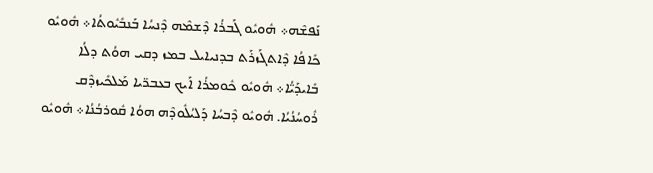ܢܰܦܫܶܗ܀ ܗܽܘܝܽܘ ܓܰܒܪܳܐ ܕܶܫܡܶܗ ܕܶܢܚܳܐ ܒܰܢܒܺܝܽܘܬܳܐ܀ ܗܽܘܝܽܘ ܟܺܐܦܳܐ ܕܶܐܬܓܰܙܪܰܬ ܒܕܢܝܐܝܠ ܒܡܙ ܕܩܝ ܗܘܳܬ ܕܠܳܐ ܒܺܐܝܕܰܝ̈ܳܐ܀ ܗܽܘܝܽܘ ܟܽܘܡܪܳܐ ܐܰܝܟ ܒܥܒܪ̈ܝܐ ܡܰܠܟܺܝܙܕܶܩ ܪܽܘܚܳܢܳܝܳܐ. ܗܽܘܝܽܘ ܕܶܒܚܳܐ ܕܰܠܝܳܠܽܘܕܶܗ ܗܘܳܐ ܩܽܘܪܒܳܢܳܐ܀ ܗܽܘܝܽܘ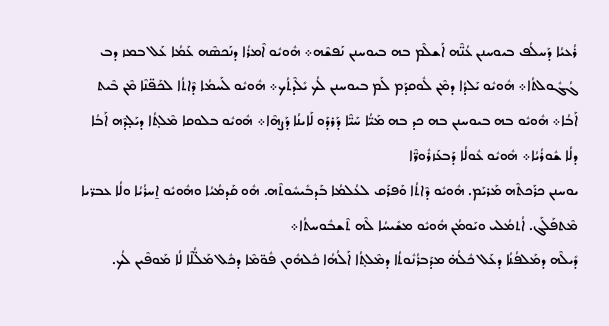ܪܳܥܝܳܐ ܕܰܚܠܳܦ ܒܝܘܚܢܢ ܥܳܢ̈ܶܗ ܐܰܫܠܶܡ ܒܗ ܒܝܘܚܢܢ ܢܰܦܫܶܗ܀ ܗܽܘܝܽܘ ܐܶܡܪܳܐ ܕܢܰܟܣܶܗ ܥܰܡܳܐ ܥܰܠ ܒܡܙ ܕܒ ܓܳܓܽܘܠܬܳܐ܀ ܗܽܘܝܽܘ ܝܰܠܕܳܐ ܕܡܶܢ ܠܽܘܩܕܰܡ ܠܰܡ ܒܝܘܚܢܢ ܠܳܟ ܝܺܠܶܕܬܳܟ܀ ܗܽܘܝܽܘ ܠܰܚܡܳܐ ܕܶܐܬܳܐ ܠܟܰܦ̈ܢܶܐ ܡܶܢ ܒܶܝܬ ܐܰܒܳܐ܀ ܗܽܘܝܽܘ ܒܗ ܒܝܘܚܢܢ ܒܗ ܟܕ ܒܗ ܡܰܝ̈ܳܐ ܚܰܝ̈ܶܐ ܕܰܪܕܰܘ ܠܰܐܝܢܳܐ ܕܰܨܗܶܐ܀ ܗܽܘܝܽܘ ܒܠܘܩܐ ܡܶܠܬ̥ܳܐ ܕܝܰܠ̣ܕܶܗ ܐܰܒܳܐ ܕܠܳܐ ܫܽܘܪܳܝܳܐ܀ ܗܽܘܝܽܘ ܥܽܘܠܳܐ ܕܰܒܥܰܙܪܽܘܪ̈ܶܐ
ܝܘܚܢܢ ܟܪܰܟܬܶܗ ܡܰܪܝܰܡ. ܗܽܘܝܽܘ ܕܶܐܬܳܐ ܘܰܦܪܰܩ ܠܥܳܠܡܳܐ ܒܰܕܒܺܝܚܽܘܬܶܗ. ܗܽܘ ܩܰܕܡܳܝܳܐ ܘܗܽܘܝܽܘ ܐ̱ܚܪܳܝܳܐ ܘܠܳܐ ܥܒܪ̈ܝܐ ܡܶܬܦܰܠܰܓ. ܐܳܬܡܳܠܝ ܘܝܰܘܡܳܢ ܗܽܘܝܽܘ ܡܫܺܝܚܳܐ ܠܶܗ ܬܶܫܒܽܘܚܬܳܐ܀
ܕܺܝܠܶܗ ܕܡܰܠܦܳܢܳܐ ܕܥܰܠ ܟܽܠܳܗ̇ ܡܕܰܒܪܳܢܽܘܬܳܐ ܕܡܶܠܬ̥ܳܐ ܐܰܠܳܗܳܐ ܟܽܠܗܽܘܢ ܦܽܘ̈ܡܶܐ ܕܟܽܠ ܡܰܠ̈ܳܠܶܐ ܠܳܐ ܡܰܘܦܶܝܢ ܠܳܟ.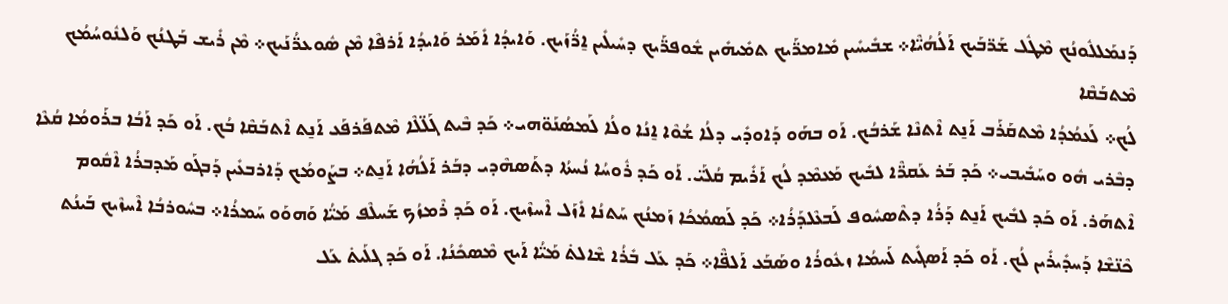ܕܰܢܡܰܠܠܽܘܢܳܟ ܡܶܛܽܠ ܫܰܪ̈ܒܰܝܟ ܐܰܠܳܗܳܝ̈ܶܐ܀ ܫܒܺܝܚܺܝܢ ܡܺܐܡܪ̈ܰܝܟ ܬܡܺܝܗܺܝܢ ܫܽܘܦܪ̈ܰܝܟ ܕܚܺܝܠܺܝܢ ܐ̱ܪ̈ܳܙܰܝܟ. ܘܰܐܝܕܳܐ ܐܺܡܰܪ ܘܰܐܝܕܳܐ ܐܰܪܦܶܐ ܡܶܢ ܣܽܘܥܪ̈ܳܢܰܝܟ܀ ܡܶܢ ܪܺܝܫ ܒܰܛܢܳܟ ܘܰܠܢܽܘܚܳܡܳܟ ܡܶܬܒܰܩܶܐ
ܠܳܟ܀ ܠܰܥܡܳܕܳܐ ܡܶܬܩܰܪܰܒ ܐܰܢ̱ܬ ܐܶܬܢܶܐ ܫܰܪܒܳܟ. ܐܰܘ ܒܗܰܘ ܕܰܐܘܕܺܝ ܕܠܳܐ ܫܳܘܶܐ ܐ̱ܢܳܐ ܘܠܳܐ ܠܰܡܣܳܢܰܘ̈ܗܝ܀ ܟܰܕ ܒܶܝܬ ܓܰܠ̈ܠܶܐ ܡܶܬܦܰܪܦܰܥ ܐܰܢ̱ܬ ܐܶܬܒܰܩܶܐ ܒܳܟ. ܐܰܘ ܟܰܕ ܐܰܒܳܐ ܒܪܰܘܡܳܐ ܩܳܥܶܐ ܕܒܶܪܝ ܗܽܘ ܘܚܰܒܺܝܒܝ܀ ܟܰܕ ܒܰܪ ܥܰܩܪ̈ܶܐ ܠܒܺܝܟ ܡܰܥܡܶܕ ܠܳܟ ܐܰܪܺܝܡ ܩܳܠܰܝ̈. ܐܰܘ ܟܰܕ ܪܽܘܚܳܐ ܢܳܚܬܳܐ ܕܬܰܣܗܶܕܝ ܕܒܰܪ ܐܰܠܳܗܳܐ ܐܰܢ̱ܬ܀ ܒܨܰܘܡܳܟ ܕܰܐܪܒܥܺܝܢ ܕܰܒܓܰܘ ܡܰܕܒܪܳܐ ܐܶܩܽܘܡ ܐܶܬܗܰܪ. ܐܰܘ ܟܰܕ ܠܒܺܝܟ ܐܰܢ̱ܬ ܕܰܪܳܐ ܕܬܶܣܚܽܘܦ ܠܰܒܥܶܠܕܰܪܳܐ܀ ܟܰܕ ܠܰܣܡܳܟܳܐ ܙܰܡܢܳܟ ܚܰܬܢܳܐ ܐܺܙܰܠ ܐܶܚܙܶܝܟ. ܐܰܘ ܟܰܕ ܪܶܡܙܳܟ ܫܰܚܠܶܦ ܡܰܝ̈ܳܐ ܘܰܗܘܰܘ ܚܰܡܪܳܐ܀ ܒܚܽܘܪܒܳܐ ܐܶܚܙܶܝܟ ܒܰܝܢܳܬ ܟܶܢ̈ܫܶܐ ܕܰܚܕܺܝܪܺܝܢ ܠܳܟ. ܐܰܘ ܟܰܕ ܐܰܣܓܺܝܬ ܠܰܚܡܳܐ ܙܥܽܘܪܳܐ ܘܣܰܒܰܥ ܐܰܠܦ̈ܶܐ܀ ܟܰܕ ܥܰܠ ܒܺܪܳܐ ܫܶܐܠܬ̊ ܡܰܝ̈ܳܐ ܐܰܝܟ ܡܶܣܟܺܢܳܐ. ܐܰܘ ܟܰܕ ܓܠܰܝܬ̊ ܥܰܠ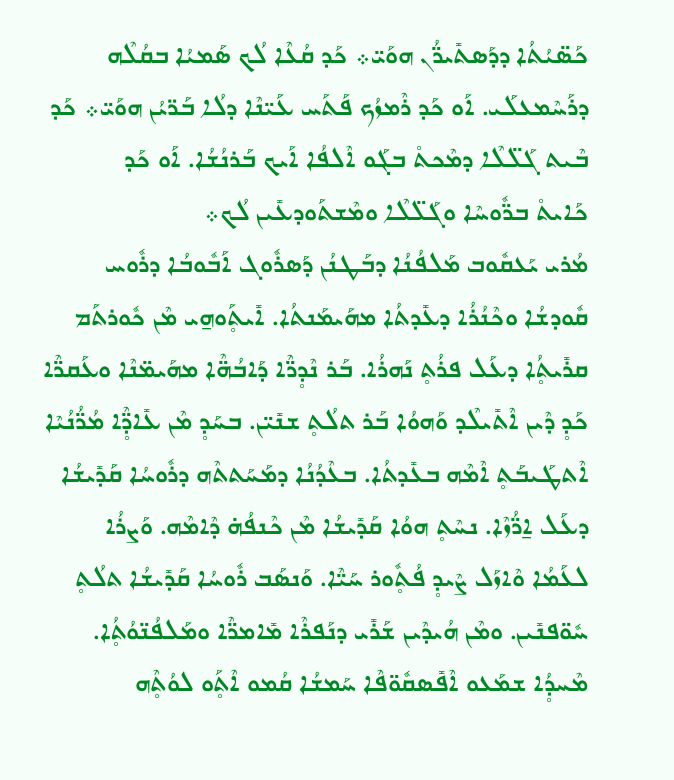ܟܰܣ̈ܝܳܬܳܐ ܕܕܰܣܬܺܝܪ̈ܳܢ ܗܘܰܝ̈܀ ܟܰܕ ܩܳܥܶܐ ܠܳܟ ܣܰܡܝܳܐ ܒܩܳܠܶܗ ܕܪܰܚܶܡܥܠܰܝ. ܐܰܘ ܟܰܕ ܪܶܡܙܳܟ ܦܰܬܰܚ ܥܰܝ̈ܢܶܐ ܕܠܳܐ ܒܰܪ̈ܝܳܢ ܗܘܰܝ̈܀ ܟܰܕ ܒܶܝܬ ܓܰܠ̈ܠܶܐ ܕܡܶܟܬ̊ ܒܓܰܘ ܐܶܠܦܳܐ ܐܰܝܟ ܒܰܪܢܳܫܳܐ. ܐܰܘ ܟܰܕ
ܟܰܐܝܬ̊ ܒܪ̈ܽܘܚܶܐ ܘܓܰܠ̈ܠܶܐ ܘܡܶܫܬܰܘܕܥܺܝܢ ܠܳܟ܀
ܡܳܪܝ ܝܰܥܩܽܘܒ ܡܰܠܦܳܢܳܐ ܕܒܰܛܢܳܢ ܕܰܣܪܽܘܓ ܐܰܒܽܘܒܳܐ ܕܪܽܘܚ ܩܽܘܕܫܳܐ ܘܟܶܢܳܪܳܐ ܕܥܺܕܬܳܐ ܡܗܰܝܡܰܢܬܳܐ. ܐܺܝܬ̥ܰܘܗ̱ܝ ܡܶܢ ܟܽܘܪܬܰܡ ܩܪܺܝܬ̥ܳܐ ܕܥܰܠ ܦܪܳܬ̥ ܢܰܗܪܳܐ. ܒܰܪ ܢܶܕ̥ܪ̈ܶܐ ܕܰܐܒܳܗ̈ܶܐ ܡܗܰܝܡ̈ܢܶܐ ܘܥܰܩܪ̈ܶܐ ܟܰܕ̥ ܕܶܝܢ ܐܶܬܺܝܠܶܕ ܘܰܗܘܳܐ ܒܰܪ ܬܠܳܬ̥ ܫܢܺܝ̈ܢ. ܒܚܰܕ̥ ܡܶܢ ܥܺܐܕ̥̈ܶܐ ܡܳܪ̈ܳܢܳܝܶܐ ܐܶܬܛܰܝܒܰܬ̥ ܐܶܡܶܗ ܒܥܺܕܬܳܐ. ܒܥܶܕܳܢܳܐ ܕܡܰܚܰܬܬܶܗ ܕܪܽܘܚܳܐ ܩܰܕܺܝܫܳܐ ܕܥܰܠ ܐ̱ܪ̈ܳܙܶܐ. ܢܚܶܬ̥ ܗܘܳܐ ܩܰܕܺܝܫܳܐ ܡܶܢ ܟܶܢܦܳܗ̇ ܕܶܐܡܶܗ. ܘܰܨܪܳܐ ܠܥܰܡܳܐ ܘܶܐܙܰܠ ܨܶܝܕ̥ ܦܳܬ̥ܽܘܪ ܚܰܝ̈ܶܐ. ܘܰܢܣܰܒ ܪܽܘܚܳܐ ܩܰܕܺܝܫܳܐ ܬܠܳܬ̥ ܚܽܘ̈ܦܢܺܝܢ. ܘܡܶܢ ܗܳܝܕܶܝܢ ܫܰܪܺܝ ܕܢܰܦܪܶܐ ܡܺܐܡܪ̈ܶܐ ܘܡܰܠܦܳܢ̈ܘܳܬ̥ܳܐ. ܡܶܚܕ̥ܳܐ ܫܡܰܥܘ ܐܶܦܺܣܩܽܘ̈ܦܶܐ ܚܰܡܫܳܐ ܩܳܡܘ ܐܶܬ̥ܰܘ ܠܘܳܬ̥ܶܗ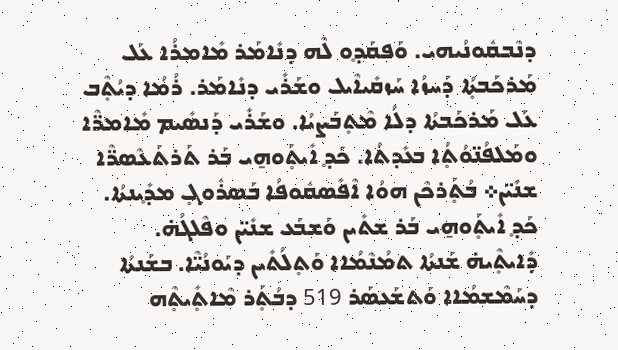ܕܢܶܒܩܽܘܢܳܝܗܝ. ܘܰܦܩܰܕ̥ܘ ܠܶܗ ܕܢܺܐܡܰܪ ܡܺܐܡܪܳܐ ܥܰܠ ܡܰܪܟܰܒܬ̥ܳܐ ܕܰܚܙܳܐ ܚܰܙܩܺܝܐܶܝܠ ܘܫܰܪܺܝ ܕܢܺܐܡܰܪ. ܪܳܡܳܐ ܕܝܳܬ̥ܶܒ ܥܰܠ ܡܰܪܟܰܒܬܳܐ ܕܠܳܐ ܡܶܬ̥ܒܰܨܝܳܐ. ܘܫܰܪܺܝ ܕܰܢܣܺܝܡ ܡܺܐܡܪ̈ܶܐ ܘܡܰܠܦܳܢ̈ܘܳܬ̥ܳܐ ܒܥܺܕܬܳܐ. ܟܰܕ̥ ܐܺܝܬ̥ܰܘܗ̱ܝ ܒܰܪ ܬܰܪܬܰܥܶܣܪ̈ܶܐ
ܫܢܺܝ̈ܢ܀ ܒܳܬ̥ܰܪܟܶܢ ܗܘܳܐ ܐܶܦܺܣܩܽܘܦܳܐ ܒܰܣܪܽܘܓ̥ ܡܕ̥ܺܝܢܬܳܐ. ܟܰܕ̥ ܐܺܝܬ̥ܰܘܗ̱ܝ ܒܰܪ ܫܬܺܝܢ ܘܰܫܒܰܥ ܫܢܺܝ̈ܢ ܘܦܶܠܓܳܗ̇. ܕܺܐܝܬ̥ܶܝܗ̇ ܫܰܢܬܳܐ ܬܡܳܢܶܡܳܐܐ ܘܰܬ̥ܠܳܬܺܝܢ ܕܝܰܘܢܳܝ̈ܶܐ. ܒܫܰܢܬܳܐ ܕܚܰܡܶܫܡܳܐܐ ܘܰܬܫܰܥܣܰܪ 519 ܕܒܳܬ̥ܰܪ ܡܶܐܬ̥ܺܝܬ̥ܶܗ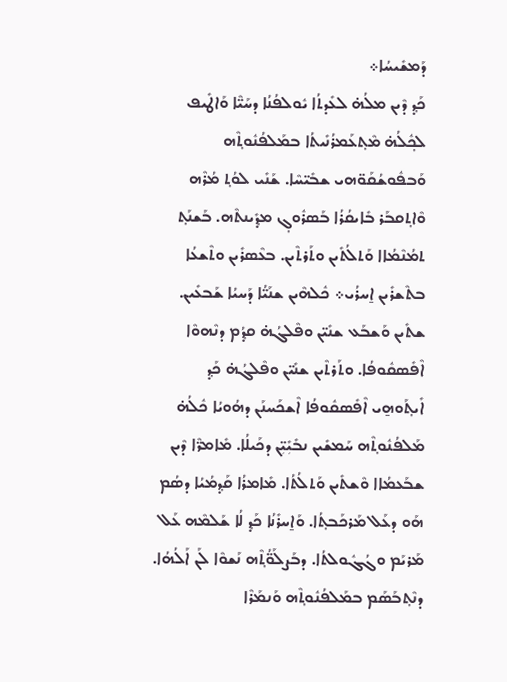ܕܰܡܫܺܝܚܳܐ܀
ܟܰܕ̥ ܕܶܝܢ ܡܠܳܗ̇ ܠܥܺܕܬܳܐ ܝܽܘܠܦܳܢܳܐ ܕܚܰܝ̈ܶܐ ܘܰܐܛܺܝܦ ܠܟ̥ܽܠܳܗ̇ ܡܶܬ̥ܥܰܡܪܳܢܺܝܬܳܐ ܒܡܰܠܦܳܢܽܘܬ̥ܶܗ ܘܰܒܦܽܘܫܳܩܰܘ̈ܗܝ ܫܒܺܝ̈ܚܶܐ. ܫܰܢܺܝ ܠܘܳܬ̥ ܡܳܪܶܗ ܘܶܐܬ̥ܩܒܰܪ ܒܺܐܝܩܳܪܳܐ ܒܰܣܪܽܘܓ̥ ܡܕ̥ܺܝܢܬܶܗ. ܒܰܫܢܰܬ̥ ܬܡܳܢܶܡܳܐܐ ܘܰܬܠܳܬܺܝܢ ܘܬܰܪܬܶܝܢ. ܒܥܶܣܪܺܝܢ ܘܬܶܫܥܳܐ ܒܬܶܫܪܺܝܢ ܐ̱ܚܪܳܝ܀ ܟܽܠܗܶܝܢ ܫܢܰܝ̈ܳܐ ܕܰܚܝܳܐ ܫܰܒܥܺܝܢ. ܫܬܺܝܢ ܘܰܫܒܰܥ ܫܢܺܝ̈ܢ ܘܦܶܠܓܳܗ̇ ܩܕ̥ܳܡ ܕܢܶܗܘܶܐ ܐܶܦܺܣܩܽܘܦܳܐ. ܘܬܰܪܬܶܝܢ ܫܢܺܝ̈ܢ ܘܦܶܠܓܳܗ̇ ܟܰܕ̥ ܐܺܝܬ̥ܰܘܗ̱ܝ ܐܶܦܺܣܩܽܘܦܳܐ ܐܶܫܟܰܚܢܰܢ ܕܗܳܘܝܳܐ ܟܽܠܳܗ̇ ܡܰܠܦܳܢܽܘܬ̥ܶܗ ܚܰܡܫܺܝܢ ܢܒܺܝܼܺܝܼ̈ܢ ܕܟܰܝܠܳܐ. ܡܺܐܡܪ̈ܶܐ ܕܶܝܢ ܫܒܰܥܡܳܐܐ ܘܶܫܬܺܝܢ ܘܰܬܠܳܬܳܐ. ܡܺܐܡܪܳܐ ܩܰܕ̥ܡܳܝܳܐ ܕܣܳܡ ܗܰܘ ܕܥܰܠ ܡܰܪܟܰܒܬ̥ܳܐ. ܘܰܐ̱ܚܪܺܢܳܐ ܟܰܕ̥ ܠܳܐ ܫܰܠܡܶܗ ܥܰܠ
ܡܰܪܝܰܡ ܘܓܳܓܽܘܠܬܳܐ. ܕܒܰܨܠܰܘ̈ܳܬ̥ܶܗ ܢܰܫܘܶܐ ܠܰܢ ܐܰܠܳܗܳܐ. ܕܢܶܬ̥ܒܰܣܰܡ ܒܡܰܠܦܳܢܽܘܬ̥ܶܗ ܘܰܢܡܰܪܶܐ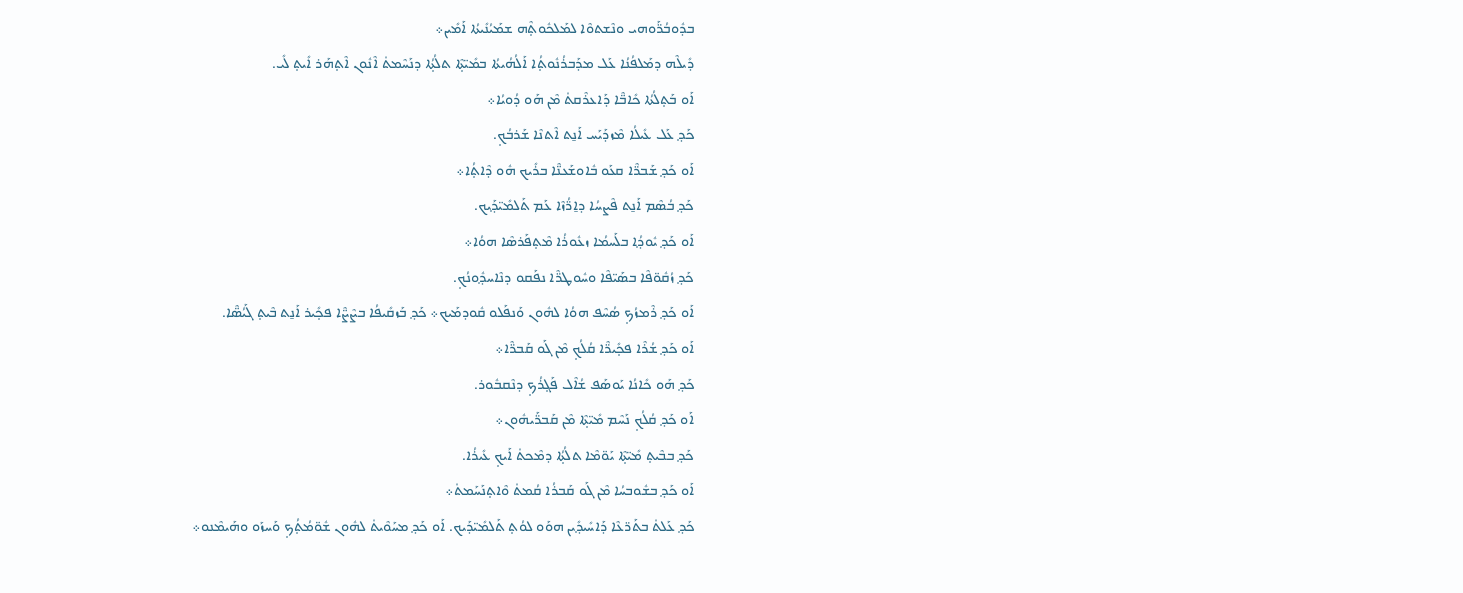ܒܕܽܘܒܳܪ̈ܰܘܗܝ ܘܢܶܫܬܘܶܐ ܠܡܰܠܟܽܘܬ̥ܶܗ ܫܡܰܝܳܢܺܝܬܳܐ ܐܰܡܺܝܢ܀
ܕܺܝܠܶܗ ܕܡܰܠܦܳܢܳܐ ܥܰܠ ܡܕܰܒܪܳܢܽܘܬ̥ܳܐ ܐܰܠܳܗܳܝܬܳܐ ܒܡܺܝ̈ܬ̥ܶܐ ܬܠܳܬ̥ܳܐ ܕܢܰܚܶܡܬ̊ ܐܶܢܽܘܢ ܐܶܬ̥ܗܰܪ ܐܺܝܬ̥ ܠܺܝ.
ܐܰܘ ܒܰܬ̥ܠܳܬܳܐ ܟܺܐܒ̈ܶܐ ܕܰܐܥܪܶܩܬ̊ ܡܶܢ ܗܰܘ ܕܳܘܝܳܐ܀
ܟܰܕ̥ ܥܰܠ ܥܺܝܠܳܐ ܡܶܙܕܰܝܰܚ ܐܰܢ̱ܬ ܐܶܬܢܶܐ ܫܰܪܒܳܟ̥.
ܐܰܘ ܟܰܕ̥ ܫܰܒܪ̈ܶܐ ܩܥܰܘ ܒܽܐܘܫܰܥܢ̈ܶܐ ܒܪܺܝܟ ܗܽܘ ܕܶܐܬ̥ܳܐ܀
ܟܰܕ̥ ܒܳܣܶܡ ܐܰܢ̱ܬ ܦܶܨܚܳܐ ܕܐ̱ܪ̈ܳܙܶܐ ܥܰܡ ܬܰܠܡܺܝ̈ܕ̥ܰܝܟ.
ܐܰܘ ܟܰܕ̥ ܝܽܘܕ̥ܳܐ ܒܠܰܚܡܳܐ ܙܥܽܘܪܳܐ ܡܶܬ̥ܦܰܪܣܶܐ ܗܘܳܐ܀
ܟܰܕ̥ ܙܳܩܽܘ̈ܦܶܐ ܒܣܰܝ̈ܦܶܐ ܘܚܽܘܛܪ̈ܶܐ ܢܦܰܩܘ ܕܢܶܐܚܕ̥ܽܘܢܳܟ̥.
ܐܰܘ ܟܰܕ̥ ܪܶܡܙܳܟ̥ ܣܳܚܶܦ ܗܘܳܐ ܠܗܽܘܢ ܘܰܢܦܰܠܘ ܩܽܘܕܡܰܝܟ܀ ܟܰܕ̥ ܒܰܙܩܺܝܦܳܐ ܒܨܶܨ̈ܶܐ ܦܟ̥ܺܝܪ ܐܰܢ̱ܬ ܒܶܝܬ̥ ܓܰܝܳܣ̈ܶܐ.
ܐܰܘ ܟܰܕ̥ ܫܳܪܶܐ ܦܟ̥ܺܝܪ̈ܶܐ ܩܳܠܳܟ̥ ܡܶܢ ܓܰܘ ܩܰܒܪ̈ܶܐ܀
ܟܰܕ̥ ܗܰܘ ܟܺܐܢܳܐ ܝܰܘܣܰܦ ܫܳܐܶܠ ܦܰܓ̥ܪܳܟ̥ ܕܢܶܩܒܽܘܪ.
ܐܰܘ ܟܰܕ̥ ܩܳܠܳܟ̥ ܢܰܚܶܡ ܡܺܝ̈ܬ̥ܶܐ ܡܶܢ ܩܰܒܪ̈ܰܝܗܽܘܢ܀
ܟܰܕ̥ ܒܒܶܝܬ̥ ܡܺܝ̈ܬ̥ܶܐ ܝܰܘ̈ܡܶܐ ܬܠܳܬ̥ܳܐ ܕܡܶܟܬ̊ ܐܰܝܟ̥ ܥܺܝܪܳܐ.
ܐܰܘ ܟܰܕ̥ ܒܫܽܘܒܚܳܐ ܡܶܢ ܓܰܘ ܩܰܒܪܳܐ ܩܳܡܬ̊ ܘܶܐܬ̥ܢܰܚܰܡܬ̊܀
ܟܰܕ̥ ܥܰܠܬ̊ ܒܬܰܪ̈ܥܶܐ ܕܰܐܚܺܝܕ̥ܺܝܢ ܗܘܰܘ ܠܘܳܬ̥ ܬܰܠܡܺܝ̈ܕܰܝܟ. ܐܰܘ ܟܰܕ̥ ܡܚܰܘܶܝܬ̊ ܠܗܽܘܢ ܫܽܘ̈ܡܳܬ̥ܳܟ̥ ܘܰܚܙܰܘ ܘܗܰܝܡܶܢܘ܀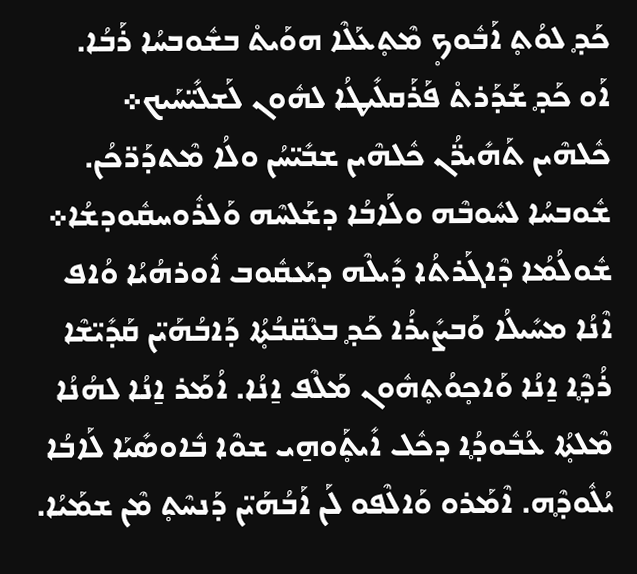ܟܰܕ̥ ܠܘܳܬ̥ ܐܰܒܽܘܟ̥ ܡܶܬ̥ܥܰܠܶܐ ܗܘܰܝܬ̊ ܒܫܽܘܒܚܳܐ ܪܰܒܳܐ.
ܐܰܘ ܟܰܕ̥ ܫܰܕܰܪܬ̊ ܦܰܪܰܩܠܺܝܛܳܐ ܠܗܽܘܢ ܠܰܫܠܺܝ̈ܚܰܝܟ܀
ܟܽܠܗܶܝܢ ܬܰܗܺܝܪ̈ܳܢ ܟܽܠܗܶܝܢ ܫܒܺܝ̈ܚܳܢ ܘܠܳܐ ܡܶܬܕܰܪ̈ܟܳܢ. ܫܽܘܒܚܳܐ ܠܚܽܘܒܶܗ ܘܠܰܐܒܳܐ ܕܫܰܠܚܶܗ ܘܰܠܪܽܘܚܩܽܘܕܫܳܐ܀
ܫܽܘܠܳܡܳܐ ܕܶܐܓܰܪܬܳܐ ܕܺܝܠܶܗ ܕܝܰܥܩܽܘܒ ܐܽܘܪܗܳܝܳܐ ܘܳܐܦ ܐܶܢܳܐ ܡܚܺܝܠܳܐ ܘܰܒܨܺܝܪܳܐ ܟܰܕ̥ ܒܥܶܩ̈ܒܳܬ̥ܳܐ ܕܰܐܒܳܗܰܝ̈ܢ ܩܰܕܺܝ̈ܫܶܐ ܪܳܕ̥ܶܐ ܐ̱ܢܳܐ ܘܰܐܟ̥ܘܳܬ̥ܗܽܘܢ ܡܰܠܶܦ ܐ̱ܢܳܐ. ܐܳܡܰܪ ܐ̱ܢܳܐ ܠܗܳܢܳܐ ܡܶܠܬ̥ܳܐ ܥܳܒܽܘܕ̥ܳܐ ܕܟܽܠ ܐܺܝܬ̥ܰܘܗ̱ܝ ܫܘܶܐ ܒܽܐܘܣܺܝܰܐ ܠܰܐܒܳܐ ܝܳܠܽܘܕ̥ܶܗ. ܐܶܡܰܪܘ ܘܰܐܠܶܦܘ ܠܰܢ ܐܰܒܳܗܰܝ̈ܢ ܕܰܢܚܶܬ̥ ܡܶܢ ܫܡܰܝܳܐ.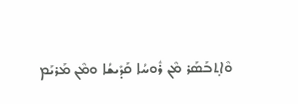ܘܶܐܬ̥ܒܰܣܰܪ ܡܶܢ ܪܽܘܚܳܐ ܩܰܕܺܝܫܳܐ ܘܡܶܢ ܡܰܪܝܰܡ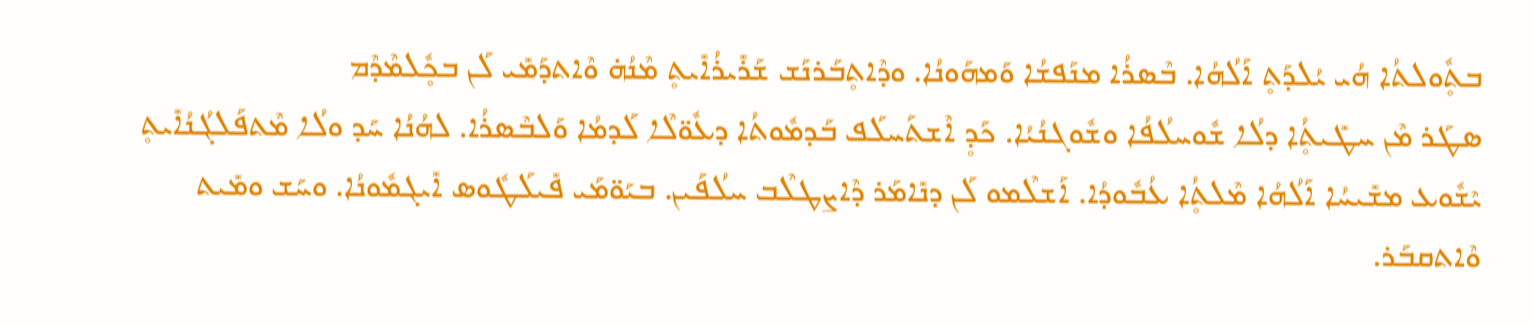ܒܬ̥ܽܘܠܬܳܐ ܗܳܝ ܝܳܠܕܰܬ̥ ܐܰܠܳܗܳܐ. ܒܶܣܪܳܐ ܡܢܰܦܫܳܐ ܘܰܡܗܰܘܢܳܐ. ܘܕܶܐܬ̥ܒܰܪܢܰܫ ܫܰܪܺܝܪܳܐܺܝܬ̥ ܡܶܢܳܗ̇ ܘܶܐܬܕܰܡܺܝ ܠܰܢ ܒܟ̥ܽܠܡܶܕܶܡ
ܣܛܰܪ ܡܶܢ ܚܛܺܝܬ̥ܳܐ ܕܠܳܐ ܫܽܘܚܠܳܦܳܐ ܘܫܽܘܓܢܳܝܳܐ. ܟܰܕ̥ ܐܶܫܬܰܚܠܰܦ ܒܰܕܡܽܘܬܳܐ ܕܥܽܘ̈ܠܶܐ ܠܰܕܡܳܐ ܘܰܠܒܶܣܪܳܐ. ܠܗܳܢܳܐ ܚܰܕ ܘܠܳܐ ܡܶܬܦܰܠܓܳܢܳܐܺܝܬ̥ ܝܶܫܽܘܥ ܡܫܺܝܚܳܐ ܐܰܠܳܗܳܐ ܡܶܠܬ̥ܳܐ ܥܳܒܽܘܕܳܐ. ܐܰܫܠܶܡܘ ܠܰܢ ܕܢܺܐܡܰܪ ܕܶܐܨܛܠܶܒ ܚܠܳܦܰܝܢ. ܒܝܰܘ̈ܡܰܝ ܦܺܝܠܰܛܽܘܣ ܐܺܝܓܡܽܘܢܳܐ. ܘܚܰܫ ܘܡܺܝܬ ܘܶܐܬܩܒܰܪ.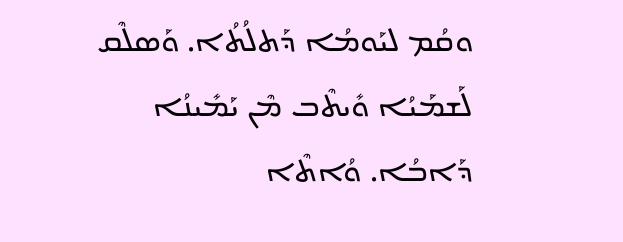ܘܩܳܡ ܠܝܰܘܡܳܐ ܕܰܬܠܳܬܳܐ. ܘܰܣܠܶܩ ܠܰܫܡܰܝܳܐ ܘܺܝܬܶܒ ܡܶܢ ܝܰܡܺܝܢܳܐ ܕܰܐܒܳܐ. ܘܳܐܬܶܐ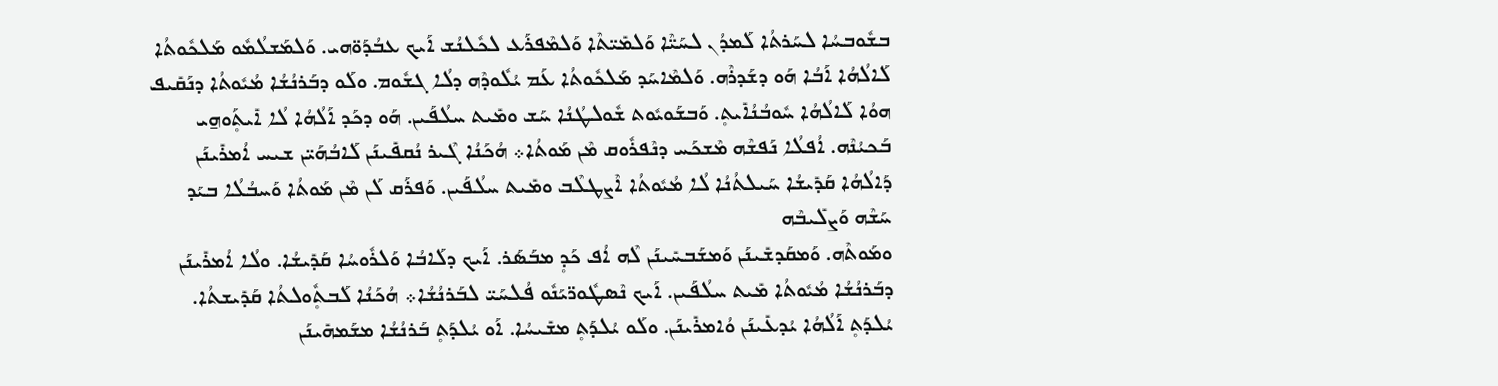ܒܫܽܘܒܚܳܐ ܠܚܰܪܬܳܐ ܠܰܡܕܳܢ ܠܚܰܝ̈ܶܐ ܘܰܠܡܺܝ̈ܬܶܐ ܘܰܠܡܶܦܪܰܥ ܠܟܽܠܢܳܫ ܐܰܝܟ ܥܒܳܕܰܘ̈ܗܝ. ܘܰܠܡܰܫܠܳܡܽܘ ܡܰܠܟܽܘܬܳܐ ܠܰܐܠܳܗܳܐ ܐܰܒܳܐ ܗܰܘ ܕܫܰܕܪܶܗ. ܘܰܠܡܶܐܚܰܕ ܡܰܠܟܽܘܬܳܐ ܥܰܡ ܝܳܠܽܘܕܶܗ ܕܠܳܐ ܓܫܽܘܡ. ܘܠܰܘ ܕܒܰܪܢܳܫܳܐ ܡܳܝܽܘܬܳܐ ܕܢܰܩܺܝܦ ܗܘܳܐ ܠܰܐܠܳܗܳܐ ܚܽܘܒܳܢܳܐܺܝܬ̥. ܘܰܒܫܰܘܝܽܘܬ ܫܽܘܠܛܳܢܳܐ ܚܰܫ ܘܡܺܝܬ ܚܠܳܦܰܝܢ. ܗܰܘ ܕܟܰܕ ܐܰܠܳܗܳܐ ܠܳܐ ܐܺܝܬ̥ܰܘܗ̱ܝ ܒܰܟܝܳܢܶܗ. ܐܳܦܠܳܐ ܢܰܦܫܶܗ ܡܶܫܟܰܚ ܕܢܶܦܪܽܘܩ ܡܶܢ ܡܰܘܬܳܐ܀ ܗܳܟܰܢܳܐ ܓܶܝܪ ܢܳܩܦܺܝܢܰܢ ܠܰܐܒܳܗܰܝ̈ܢ ܫܝܚ ܐܳܡܪܺܝܢܰܢ ܕܰܐܠܳܗܳܐ ܩܰܕܺܝܫܳܐ ܚܰܝܠܬܳܢܳܐ ܠܳܐ ܡܳܝܽܘܬܳܐ ܐܶܨܛܠܶܒ ܘܡܺܝܬ ܚܠܳܦܰܝܢ. ܘܰܦܪܰܩ ܠܰܢ ܡܶܢ ܡܰܘܬܳܐ ܘܰܚܒܳܠܳܐ ܒܝܰܕ ܚܰܫܶܗ ܘܰܨܠܺܝܒܶܗ
ܘܡܰܘܬܶܗ. ܘܰܡܩܰܕܫܺܝܢܰܢ ܘܰܡܫܰܒܚܺܝܢܰܢ ܠܶܗ ܐܳܦ ܟܰܕ̥ ܡܒܰܣܰܪ. ܐܰܝܟ ܕܠܰܐܒܳܐ ܘܰܠܪܽܘܚܳܐ ܩܰܕܺܝܫܳܐ. ܘܠܳܐ ܐܳܡܪܺܝܢܰܢ ܕܒܰܪܢܳܫܳܐ ܡܳܝܽܘܬܳܐ ܡܺܝܬ ܚܠܳܦܰܝܢ. ܐܰܝܟ ܢܶܣܛܽܘܪ̈ܝܰܢܽܘ ܦܳܠܚܰܝ̈ ܠܒܰܪܢܳܫܳܐ܀ ܗܳܟܰܢܳܐ ܠܰܒܬ̥ܽܘܠܬܳܐ ܩܰܕܺܝܫܬܳܐ. ܝܳܠܕܰܬ̥ ܐܰܠܳܗܳܐ ܝܳܕܥܺܝܢܰܢ ܘܳܐܡܪܺܝܢܰܢ. ܘܠܰܘ ܝܳܠܕܰܬ̥ ܡܫܺܝܚܳܐ. ܐܰܘ ܝܳܠܕܰܬ̥ ܒܰܪܢܳܫܳܐ ܡܫܰܡܗܺܝܢܰܢ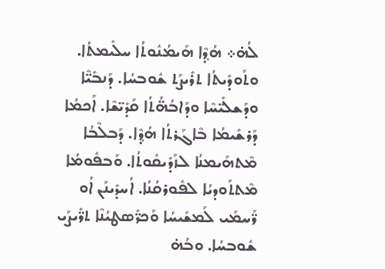ܠܳܗ̇܀ ܗܳܕ̥ܶܐ ܗܰܝܡܳܢܽܘܬܳܐ ܚܠܺܝܡܬܳܐ. ܘܬܰܘܕܺܝܬܳܐ ܬܪܺܝܨܰܬ ܫܽܘܒܚܳܐ. ܕܰܢܒܺܝ̈ܶܐ ܘܕܰܫܠܺܝ̈ܚܶܐ ܘܕܰܐܒܳܗ̈ܳܬܳܐ ܩܰܕܺܝ̈ܫܶܐ. ܐܰܟܡܳܐ ܕܰܪܫܺܝܡܳܐ ܒܶܐܓܰܪܬܳܐ ܗܳܕ̥ܶܐ. ܕܰܒܠܶܒܳܐ ܡܶܬܗܰܝܡܢܳܐ ܠܙܰܕܺܝܩܽܘܬܳܐ. ܘܰܒܦܽܘܡܳܐ ܡܶܬܬܰܘܕܝܳܐ ܠܦܽܘܪܩܳܢܳܐ. ܐܳܚܕܺܝܢܰܢ ܐܳܘ ܪ̈ܰܚܡܰܝ ܠܰܡܫܺܝܚܳܐ ܘܰܟܪ̈ܺܣܛܝܳܢܶܐ ܬܪ̈ܺܝܨܰܝ ܫܽܘܒܚܳܐ. ܘܒܳܗ̇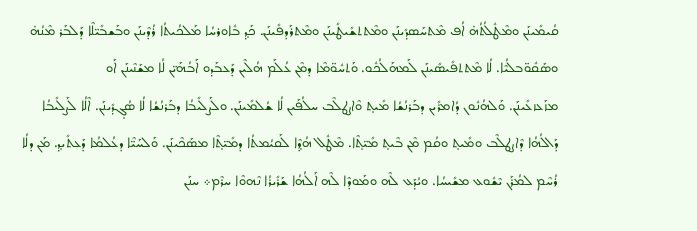ܩܳܝܡܺܝܢܰܢ ܘܡܶܛܽܠܳܬܳܗ̇ ܐܳܦ ܡܶܬܚܰܣܕܺܝܢܰܢ ܘܡܶܬܬܫܺܝܛܺܝܢܰܢ ܘܡܶܬܪܰܕܦܺܝܢܰܢ. ܟܰܕ̥ ܒܽܐܘܪܚܳܐ ܡܰܠܟܳܝܬܳܐ ܪܳܕܶܝܢܰܢ ܘܒܰܫܒܺܝ̈ܠܶܐ ܕܰܠܒܰܪ ܡܶܢܳܗ̇ ܘܣܰܩܽܘ̈ܒܠܳܝܶܐ. ܠܳܐ ܡܶܬܬܦܺܝܣܺܝܢܰܢ ܠܰܡܗܰܠܳܟܽܘ. ܘܰܬܚܽܘ̈ܡܶܐ ܕܡܶܢ ܥܳܠܰܡ ܗܳܠܶܝܢ ܕܰܥܒܰܕܘ ܐܰܒܳܗܰܝ̈ܢ ܠܳܐ ܡܫܰܢܶܝܢܰܢ ܐܰܘ
ܡܙܰܥܙܥܺܝܢܰܢ. ܘܰܠܗܳܢܽܘܢ ܕܳܐܡܪܺܝܢ ܕܒܰܪܢܳܫܳܐ ܡܺܝܬ̥ ܘܶܐܨܛܠܶܒ ܚܠܳܦܰܝܢ ܠܳܐ ܫܳܠܡܺܝܢܰܢ. ܘܠܰܨܠܺܝܒܳܐ ܕܒܰܪܢܳܫܳܐ ܠܳܐ ܣܳܓ̥ܕܺܝܢܰܢ. ܐܶܠܳܐ ܠܰܨܠܺܝܒܳܐ ܕܰܐܠܳܗܳܐ ܕܶܐܨܛܠܶܒ ܘܡܺܝܬ̥ ܘܩܳܡ ܡܶܢ ܒܶܝܬ̥ ܡܺܝ̈ܬ̥ܶܐ. ܡܶܛܽܠ ܗܳܕ̥ܶܐ ܠܰܩܝܳܡܬܳܐ ܕܡܺܝ̈ܬ̥ܶܐ ܡܣܰܟܶܝܢܰܢ. ܘܰܠܚܰܝ̈ܶܐ ܕܥܳܠܡܳܐ ܕܰܥܬܺܝܕ̥. ܡܰܢ ܕܠܳܐ ܪܳܚܶܡ ܠܡܳܪܰܢ ܝܶܫܽܘܥ ܡܫܺܝܚܳܐ. ܘܝܳܕܰܥ ܠܶܗ ܘܡܰܘܕܶܐ ܠܶܗ ܐܰܠܳܗܳܐ ܫܰܪܺܝܪܳܐ ܢܶܗܘܶܐ ܚܪܶܡ܀ ܚܢܰܢ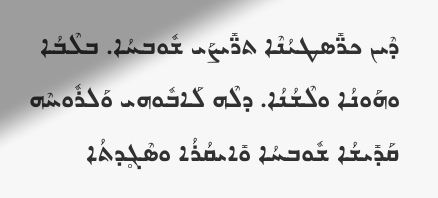ܕܶܝܢ ܟܪ̈ܺܣܛܝܳܢܶܐ ܬܪ̈ܺܝܨܰܝ ܫܽܘܒܚܳܐ. ܒܠܶܒܳܐ ܘܗܰܘܢܳܐ ܘܠܶܫܳܢܳܐ. ܕܠܶܗ ܠܰܐܒܽܘܗܝ ܘܰܠܪܽܘܚܶܗ ܩܰܕܺܝܫܳܐ ܫܽܘܒܚܳܐ ܘܺܐܝܩܳܪܳܐ ܘܣܶܓ̥ܕܬܳܐ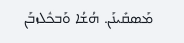ܡܰܣܩܺܝܢܰܢ. ܗܳܫܳܐ ܘܰܒܟܽܠܙܒܰܢ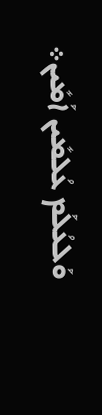ܘܰܠܥܳܠܰܡ ܥܳܠܡܺܝܢ ܐܰܡܺܝܢ܀